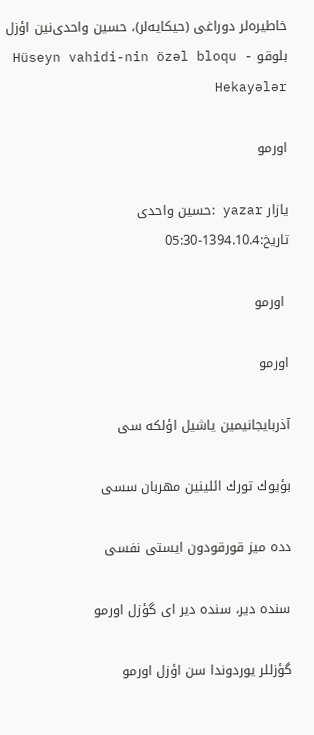خاطیره‌لر دوراغی (حیکایه‌لر)، حسین واحدی‌نین اؤزل بلوقو Hüseyn vahidi-nin özəl bloqu - Hekayələr

اورمو

یازار yazar :حسین واحدى
تاریخ:1394.10.4-05:30

 اورمو

اورمو

آذربایجانیمین یاشیل اؤلكه سی

بؤیوك تورك ائلینین مهربان سسی

دده میز قورقودون ایستی نفسی

سنده دیر، سنده دیر ای گؤزل اورمو

گؤزللر یوردوندا سن اؤزل اورمو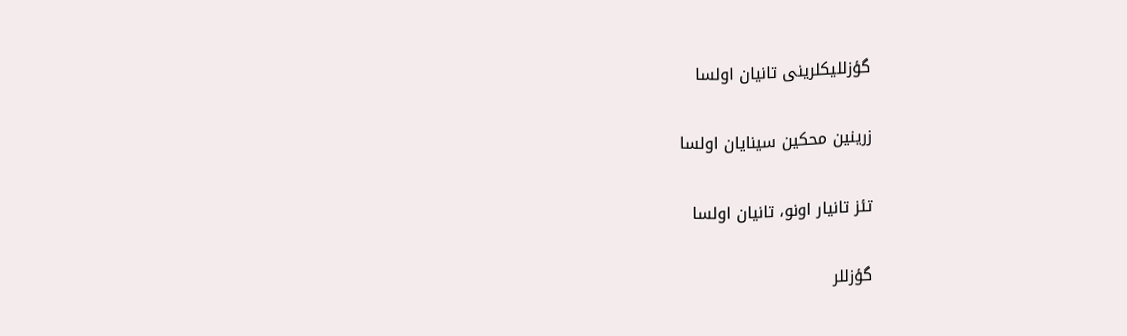گؤزللیكلرینی تانیان اولسا

زرینین محكین سینایان اولسا

تئز تانیار اونو، تانیان اولسا

گؤزللر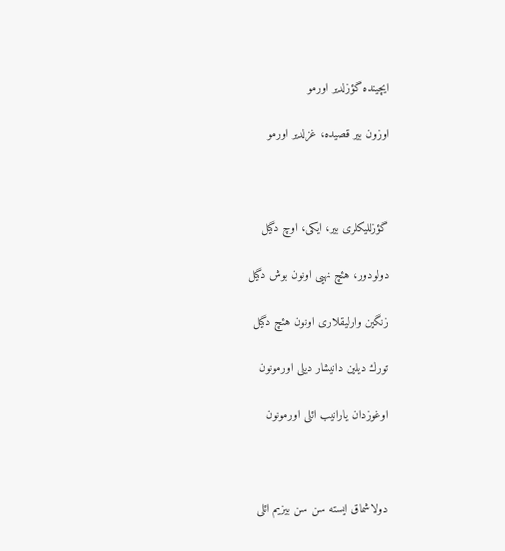ایچینده گؤزلدیر اورمو

اوزون بیر قصیده، غزلدیر اورمو



گؤزللیكلری بیر، ایكی، اوچ دگیل

دولودور، هئچ نهیی اونون بوش دگیل

زنگین وارلیقلاری اونون هئچ دگیل

تورك دیلین دانیشار دیلی اورمونون

اوغوزدان یارانیب ائلی اورمونون



دولاشماق ایسته سن سن بیزیم ائلی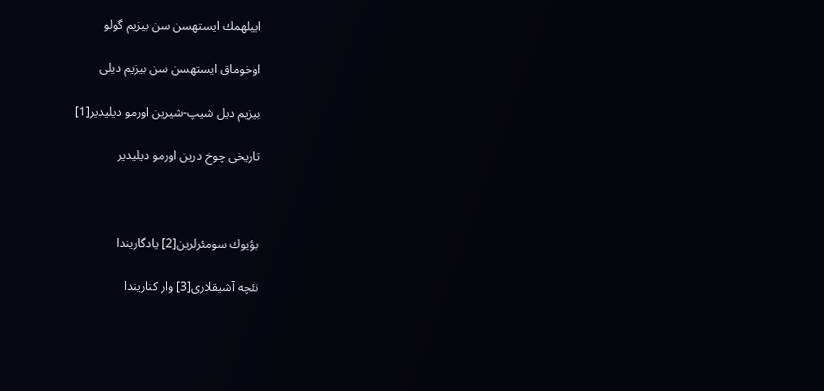اییلهمك ایستهسن سن بیزیم گولو

اوخوماق ایستهسن سن بیزیم دیلی

بیزیم دیل شیپ-شیرین اورمو دیلیدیر[1]

تاریخی چوخ درین اورمو دیلیدیر



بؤیوك سومئرلرین[2] یادگاریندا

نئچه آشیقلاری[3] وار كناریندا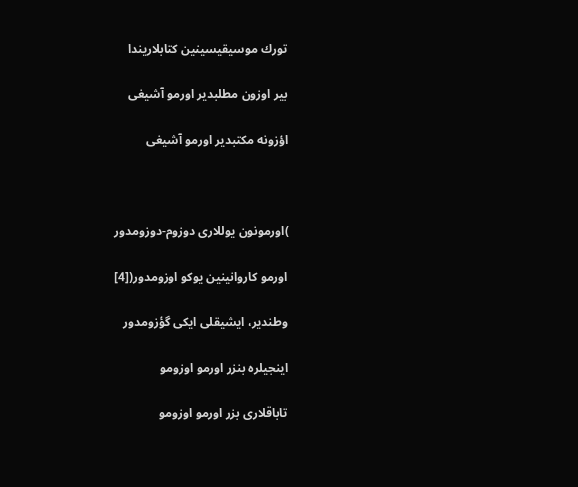تورك موسیقیسینین كتابلاریندا

بیر اوزون مطلبدیر اورمو آشیغی

اؤزونه مكتبدیر اورمو آشیغی



)اورمونون یوللاری دوزوم-دوزومدور

اورمو كاروانینین یوكو اوزومدور([4]

وطندیر، ایشیقلی ایكی گؤزومدور

اینجیلره بنزر اورمو اوزومو

تاباقلاری بزر اورمو اوزومو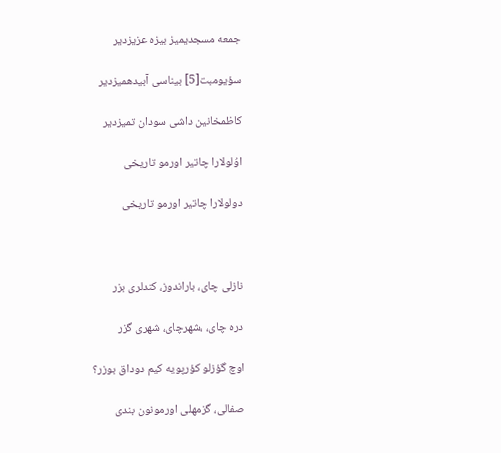جمعه مسجدیمیز بیزه عزیزدیر

سؤیومبت[5] بیناسی آبیدهمیزدیر

كاظمخانین داشی سودان تمیزدیر

اوُلولارا چاتیر اورمو تاریخی

دولولارا چاتیر اورمو تاریخی



نازلی چای، باراندوز، كندلری بزر

دره چای، ،شهرچای، شهری گزر

اوچ گؤزلو كؤرپویه كیم دوداق بوزر؟

صفالی، گزمهلی اورمونون بندی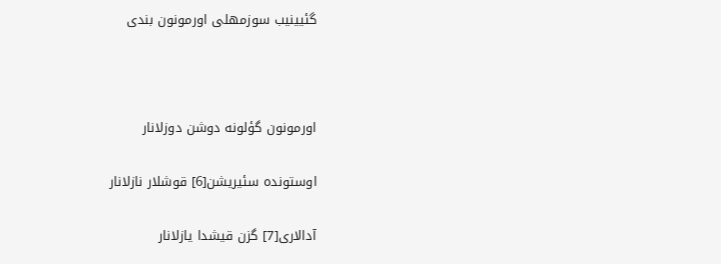گئیینیب سوزمهلی اورمونون بندی



اورمونون گؤلونه دوشن دوزلانار

اوستونده سئیریشن[6] قوشلار نازلانار

آدالاری[7] گزن قیشدا یازلانار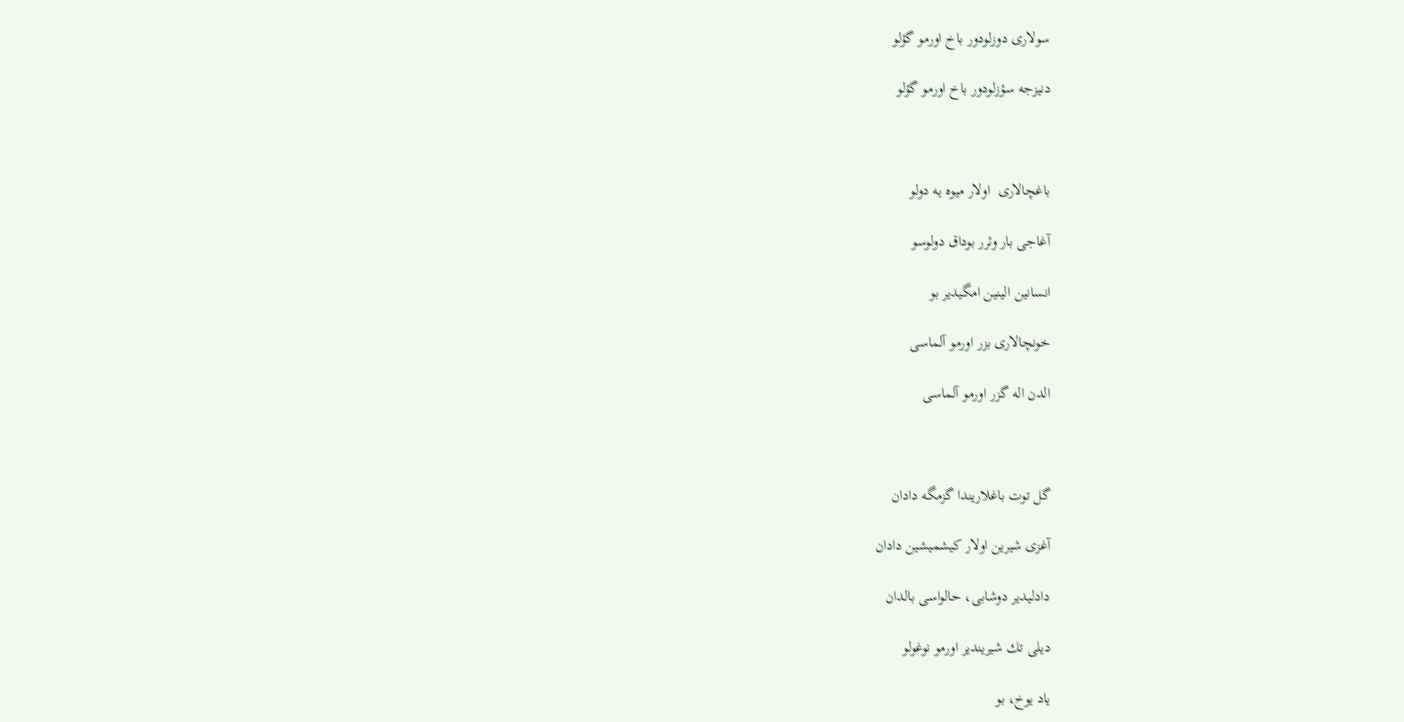سولاری دوزلودور باخ اورمو گؤلو

دنیزجه سؤزلودور باخ اورمو گؤلو



باغچالاری  اولار میوه یه دولو

آغاجی بار وئرر بوداق دولوسو

انسانین الینین امگیدیر بو

خونچالاری بزر اورمو آلماسی

الدن اله گزر اورمو آلماسی



گل توت باغلاریندا گزمگه دادان

آغزی شیرین اولار كیشمیشین دادان

دادلیدیر دوشابی، حالواسی بالدان

دیلی تك شیریندیر اورمو نوغولو

یاد یوخ، بو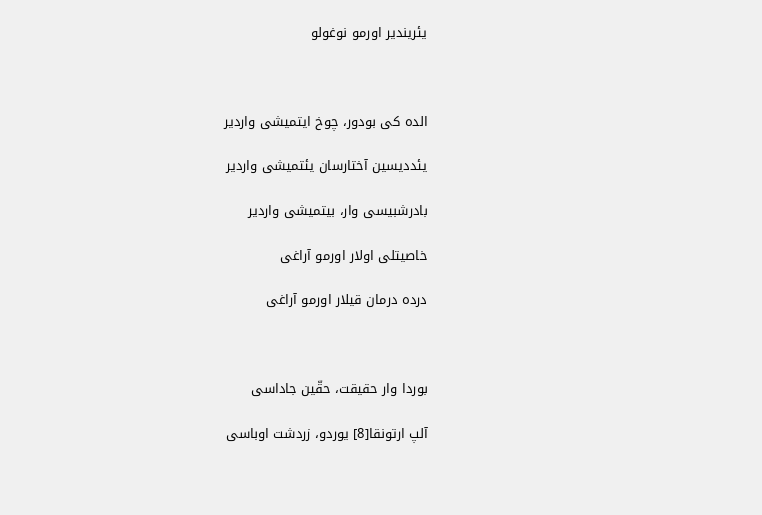یئریندیر اورمو نوغولو



الده كی بودور، چوخ ایتمیشی واردیر

یئددیسین آختارسان یئتمیشی واردیر

بادرشبیسی وار، بیتمیشی واردیر

خاصیتلی اولار اورمو آراغی

درده درمان قیلار اورمو آراغی



بوردا وار حقیقت، حقّین جاداسی

آلپ ارتونقا[8] یوردو، زردشت اوباسی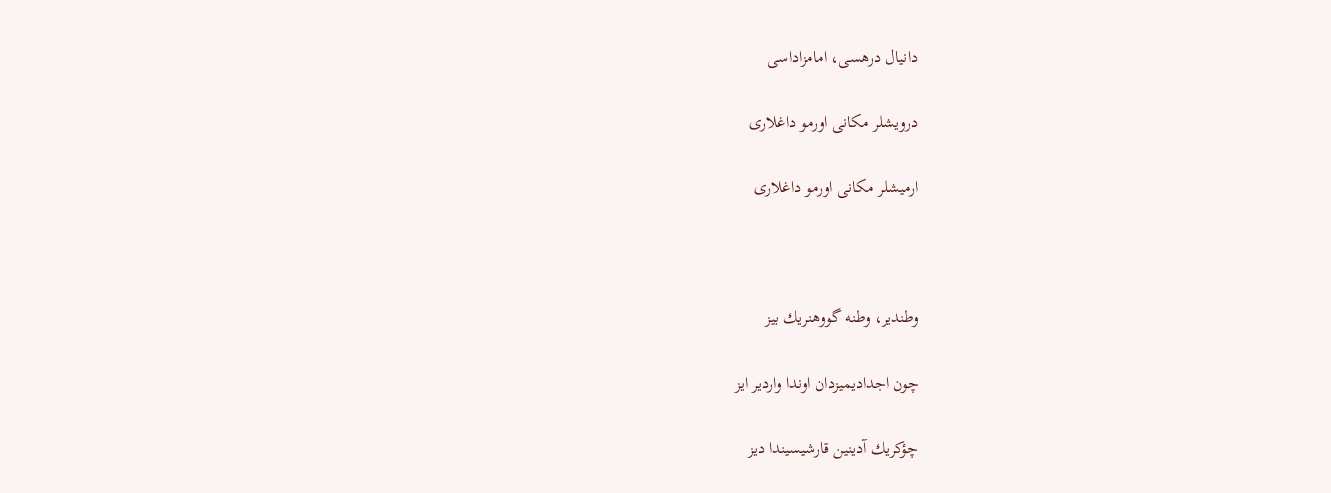دانیال درهسی، امامزاداسی

درویشلر مكانی اورمو داغلاری

ارمیشلر مكانی اورمو داغلاری



وطندیر، وطنه گووهنریك بیز

چون اجدادیمیزدان اوندا واردیر ایز

چؤكریك آدینین قارشیسیندا دیز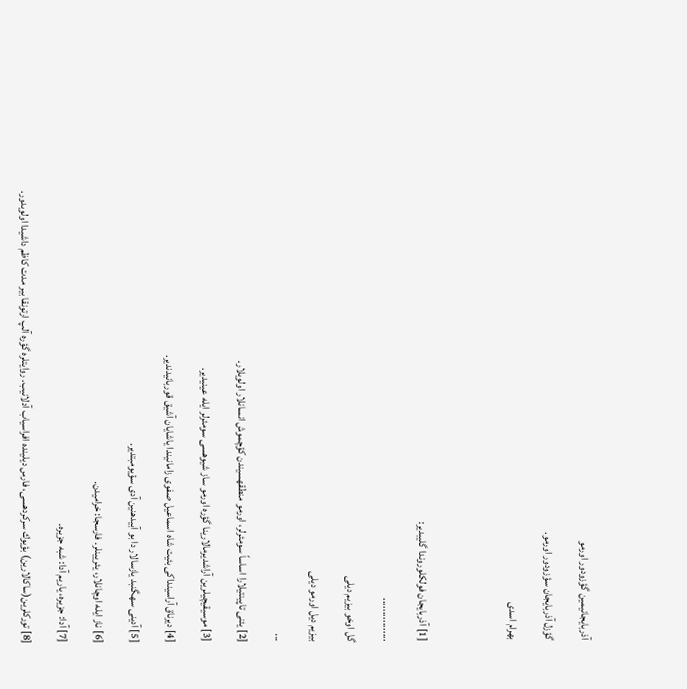آذربایجانیمین گؤزودور اورمو

گؤزل آذربایجان سؤزودور اورمو.

بهرام اسدی




[1] آذربایجان فولكلوروندا گلیبدیر:

................

گل اوخو بیزیم دیلی

بیزیم دیل اورمو دیلی

...

[2] یئنی تاپینتیلارا اساساً سومئرلر، اورمو منطقهسیندن كؤچموش انسانلار اولوبلار.

[3] موسیقیچیلرین آراشدیرمالارینا گؤره اورمو ساز شیوهسی سومئرلر ایله عینیدیر.

[4] دیرناق آراسینداكی بئیت شاه اسماعیل صفوی زامانیندا یاشایان آشیق قوربانیدندیر.

[5] آدینی سهگنبد یازسالار دا بو آبیدهنین آدی سؤیومبتدیر.

[6] ناز ایله اوچانلار، یئریینلر. فارسجا: خرامیدن.

[7] آدا: جزیره، یاریم آدا: شبه جزیره.

[8] توركلرین(ساكالارین) بؤیوك سركردهسی، فارس دیلینده افراسیاب آدلانیب. روایتلره گؤره آلپ ارتونقا بیر مدت كاظم داشیدا اولوبدور.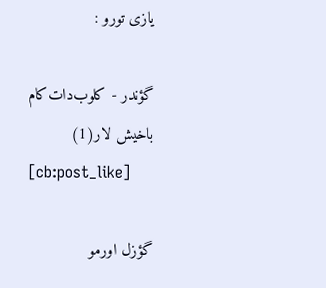یازی تورو :

گؤندر - کلوب‌دات‌کام
باخیش لار(1)
[cb:post_like]

گؤزل اورمو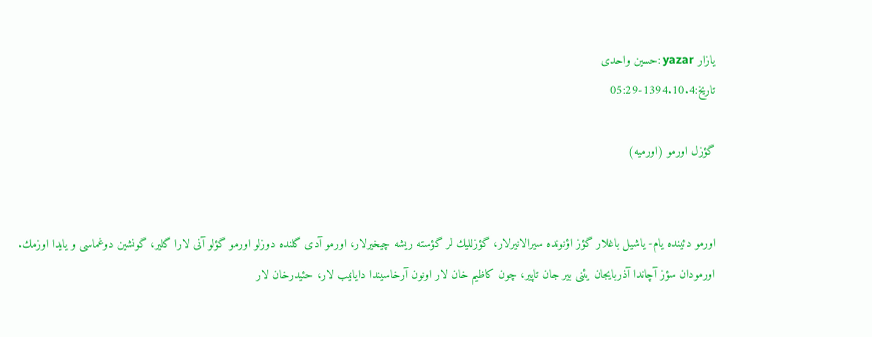یازار yazar :حسین واحدى
تاریخ:1394.10.4-05:29

گؤزل اورمو (اورمیه)


اورمو دئینده یام- یاشیل باغلار گؤز اؤنونده سیرالانیرلار، گؤزللیك لر گؤسته ریشه چیخیرلار، اورمو آدی گلنده دوزلو اورمو گؤلو آنی لارا گلیر، گونشین دوغماسی و یایدا اوزمك. اورمودان سؤز آچاندا آذربایجان یئنی بیر جان تاپیر، چون كاظیم خان لار اونون آرخاسیندا دایانیب لار، حئیدرخان لار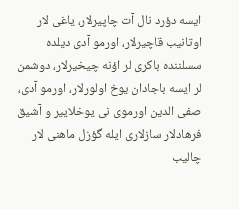ایسه دؤرد نال آت چاپیرلار، یاغی لار اوتانیب قاچیرلار، اورمو آدی دیلده سسلننده باكری لر اؤنه چیخیرلار، دوشمن لر ایسه باجادان یوخ اولورلار، اورمو آدی، صفی الدین اورموی نی یوخلاییر و آشیق فرهادلار سازلاری ایله گؤزل ماهنی لار چالیب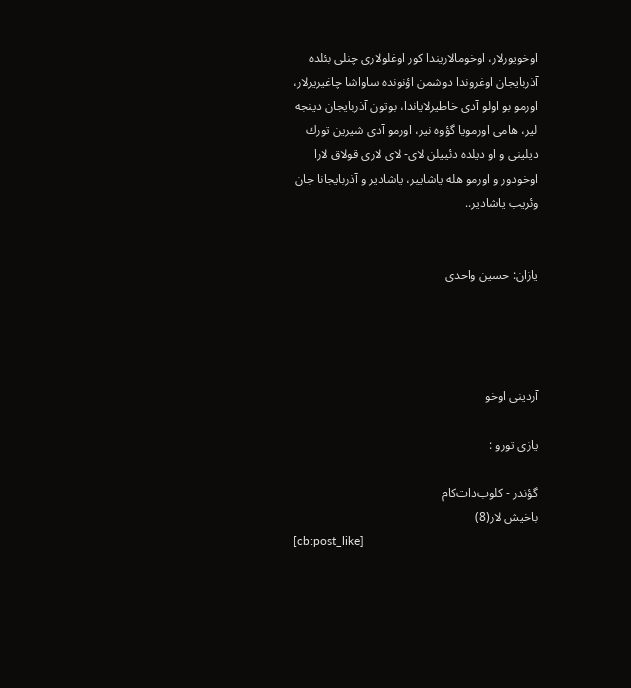اوخویورلار، اوخومالاریندا كور اوغلولاری چنلی بئلده آذربایجان اوغروندا دوشمن اؤنونده ساواشا چاغیریرلار، اورمو بو اولو آدی خاطیرلایاندا، بوتون آذربایجان دینجه لیر، هامی اورمویا گؤوه نیر، اورمو آدی شیرین تورك دیلینی و او دیلده دئییلن لای- لای لاری قولاق لارا اوخودور و اورمو هله یاشاییر، یاشادیر و آذربایجانا جان وئریب یاشادیر..


یازان: حسین واحدی




آردینی اوخو

یازی تورو :

گؤندر - کلوب‌دات‌کام
باخیش لار(8)
[cb:post_like]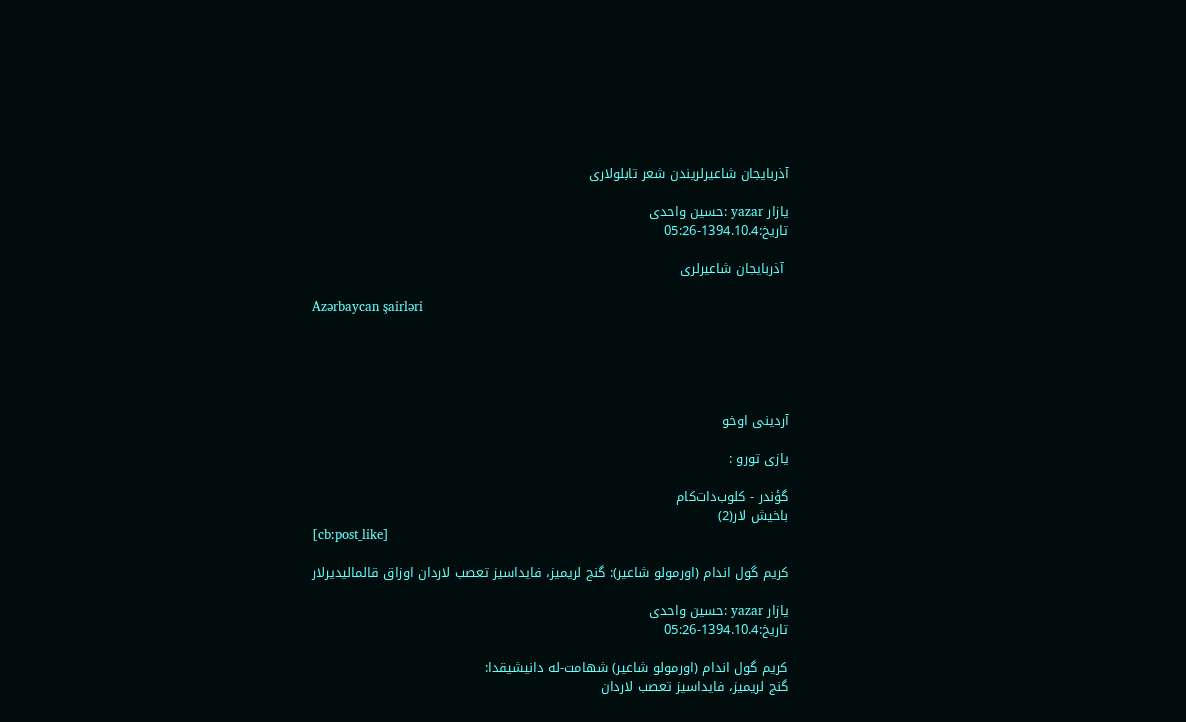آذربایجان شاعیرلریندن شعر تابلولاری

یازار yazar :حسین واحدى
تاریخ:1394.10.4-05:26

 آذربایجان شاعیرلری

Azərbaycan şairləri





آردینی اوخو

یازی تورو :

گؤندر - کلوب‌دات‌کام
باخیش لار(2)
[cb:post_like]

كریم گول اندام (اورمولو شاعیر): گنج لریمیز، فایداسیز تعصب لاردان اوزاق قالمالیدیرلار

یازار yazar :حسین واحدى
تاریخ:1394.10.4-05:26

كریم گول اندام (اورمولو شاعیر) شهامت-له دانیشیقدا:
گنج لریمیز، فایداسیز تعصب لاردان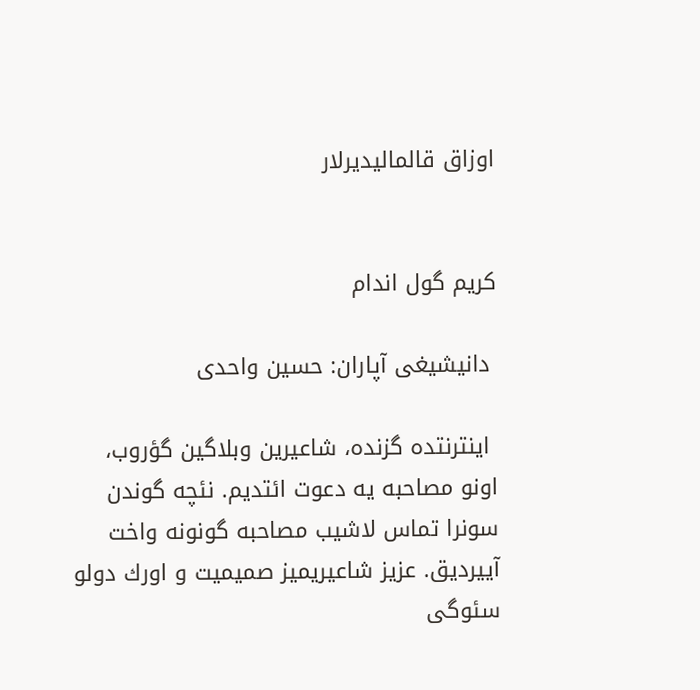اوزاق قالمالیدیرلار


كریم گول اندام

 دانیشیغی آپاران: حسین واحدی

 اینترنتده گزنده، شاعیرین وبلاگین گؤروب، اونو مصاحبه یه دعوت ائتدیم. نئچه گوندن سونرا تماس لاشیب مصاحبه گونونه واخت آییردیق. عزیز شاعیریمیز صمیمیت و اورك دولو سئوگی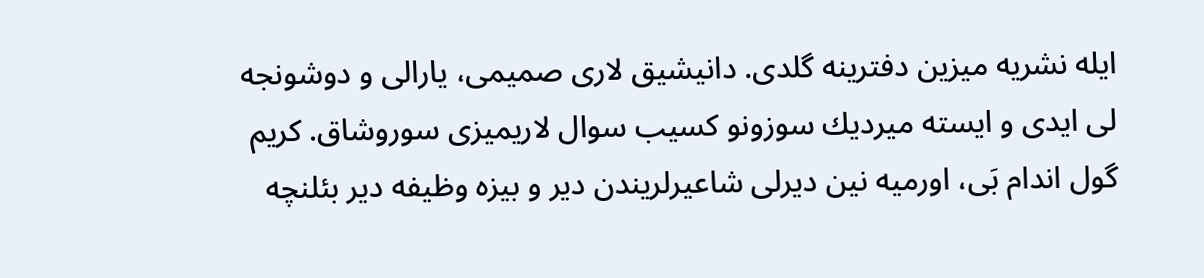ایله نشریه میزین دفترینه گلدی. دانیشیق لاری صمیمی، یارالی و دوشونجه لی ایدی و ایسته میردیك سوزونو كسیب سوال لاریمیزی سوروشاق. كریم گول اندام بَی، اورمیه نین دیرلی شاعیرلریندن دیر و بیزه وظیفه دیر بئلنچه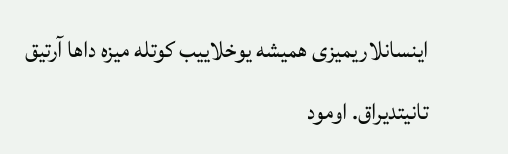اینسانلاریمیزی همیشه یوخلاییب كوتله میزه داها آرتیق تانیتدیراق. اومود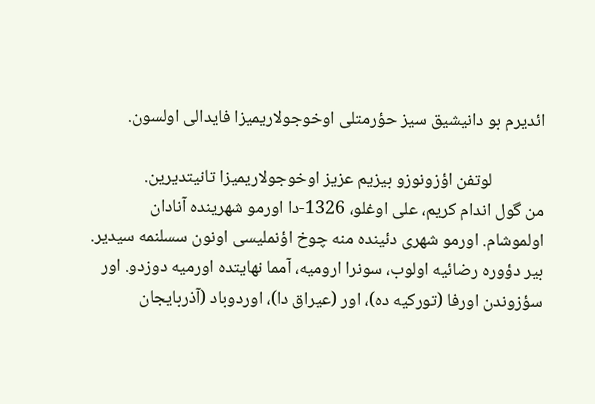ائدیرم بو دانیشیق سیز حؤرمتلی اوخوجولاریمیزا فایدالی اولسون.

             لوتفن اؤزونوزو بیزیم عزیز اوخوجولاریمیزا تانیتدیرین.
من گول اندام كریم، علی اوغلو، 1326-دا اورمو شهرینده آنادان اولموشام. اورمو شهری دئینده منه چوخ اؤنملیسی اونون سسلنمه سیدیر. بیر دؤوره رضائیه اولوب، سونرا ارومیه، آمما نهایتده اورمیه دوزدو. اور سؤزوندن اورفا (توركیه ده)، اور (عیراق دا)، اوردوباد (آذربایجان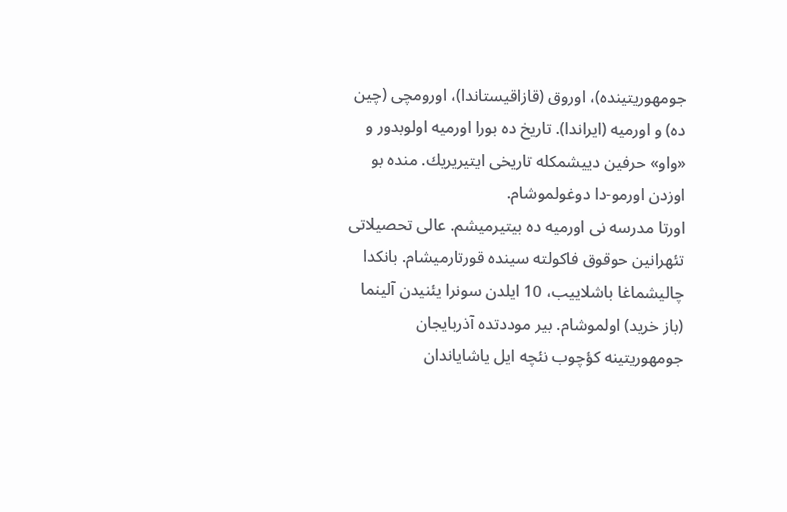جومهوریتینده)، اوروق (قازاقیستاندا)، اورومچی (چین ده) و اورمیه (ایراندا). تاریخ ده بورا اورمیه اولوبدور و «واو» حرفین دییشمكله تاریخی ایتیریریك. منده بو اوزدن اورمو-دا دوغولموشام.
اورتا مدرسه نی اورمیه ده بیتیرمیشم. عالی تحصیلاتی تئهرانین حوقوق فاكولته سینده قورتارمیشام. بانكدا چالیشماغا باشلاییب، 10 ایلدن سونرا یئنیدن آلینما (باز خرید) اولموشام. بیر موددتده آذربایجان جومهوریتینه كؤچوب نئچه ایل یاشایاندان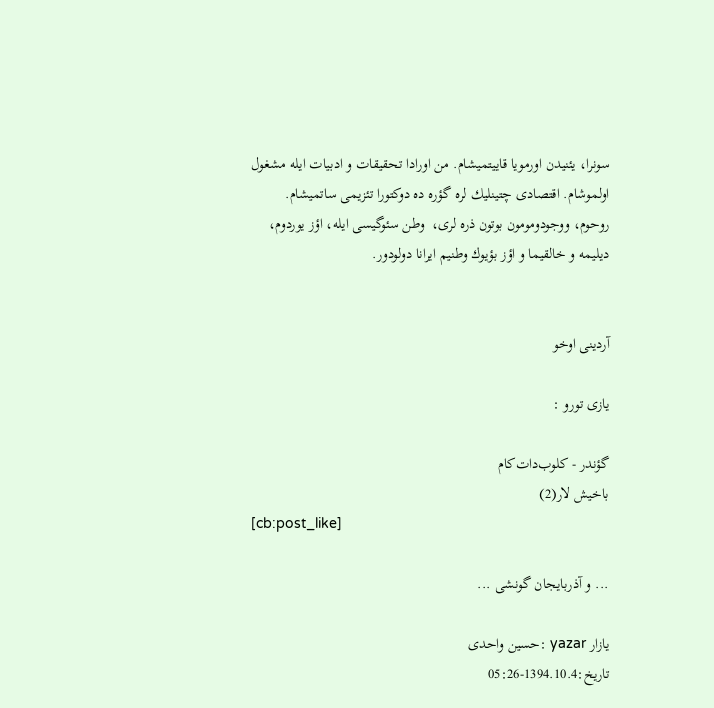سونرا، یئنیدن اورمویا قاییتمیشام. من اورادا تحقیقات و ادبیات ایله مشغول اولموشام. اقتصادی چتینلیك لره گؤره ده دوكتورا تئزیمی ساتمیشام.
روحوم، ووجودومومون بوتون ذره لری،  وطن سئوگیسی ایله، اؤز یوردوم، دیلیمه و خالقیما و اؤز بؤیوك وطنیم ایرانا دولودور.


آردینی اوخو

یازی تورو :

گؤندر - کلوب‌دات‌کام
باخیش لار(2)
[cb:post_like]

... و آذربایجان گونشی ...

یازار yazar :حسین واحدى
تاریخ:1394.10.4-05:26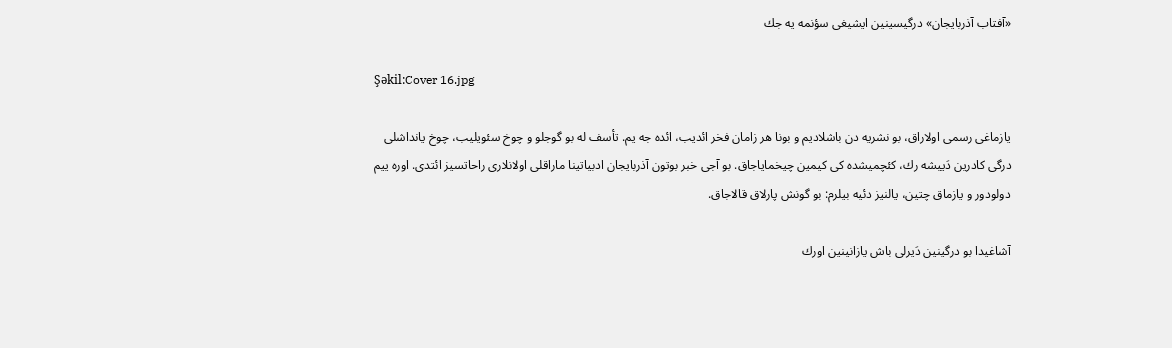«آفتاب آذربایجان» درگیسینین ایشیغی سؤنمه یه جك

Şəkil:Cover 16.jpg

یازماغی رسمی اولاراق، بو نشریه دن باشلادیم و بونا هر زامان فخر ائدیب، ائده جه یم. تأسف له بو گوجلو و چوخ سئویلیب، چوخ یانداشلی درگی كادرین دَییشه رك، كئچمیشده كی كیمین چیخمایاجاق. بو آجی خبر بوتون آذربایجان ادبیاتینا ماراقلی اولانلاری راحاتسیز ائتدی. اوره ییم دولودور و یازماق چتین، یالنیز دئیه بیلرم: بو گونش پارلاق قالاجاق.

آشاغیدا بو درگینین دَیرلی باش یازانینین اورك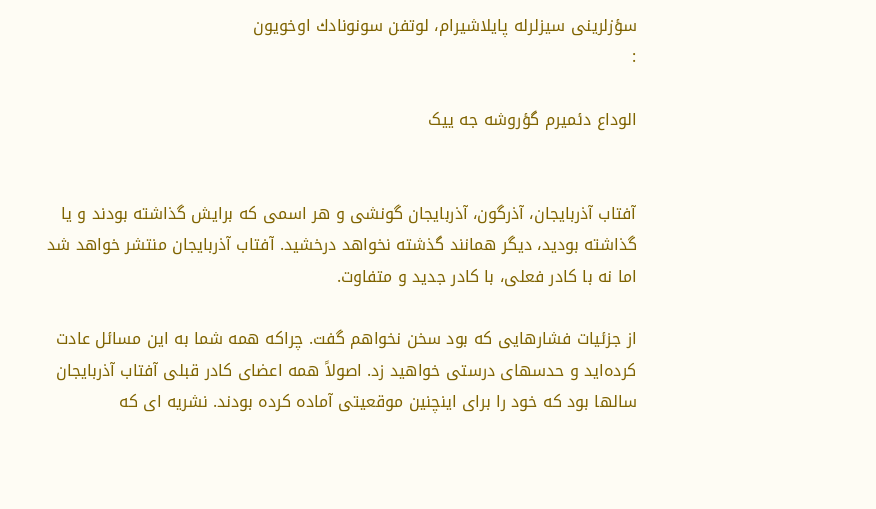سؤزلرینی سیزلرله پایلاشیرام، لوتفن سونونادك اوخویون
:

الوداع دئمیرم گؤروشه جه ییک


آفتاب آذربایجان، آذرگون، آذربایجان گونشی و هر اسمی که برایش گذاشته بودند و یا گذاشته بودید، دیگر همانند گذشته نخواهد درخشید. آفتاب آذربایجان منتشر خواهد شد اما نه با کادر فعلی، با کادر جدید و متفاوت.

از جزئیات فشارهایی که بود سخن نخواهم گفت. چراکه همه شما به این مسائل عادت کرده‌اید و حدسهای درستی خواهید زد. اصولاً همه اعضای کادر قبلی آفتاب آذربایجان سالها بود که خود را برای اینچنین موقعیتی آماده کرده بودند. نشریه ای که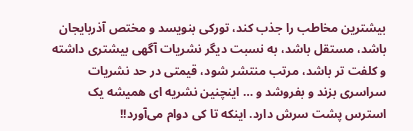بیشترین مخاطب را جذب کند، تورکی بنویسد و مختص آذربایجان باشد، مستقل باشد، به نسبت دیگر نشریات آگهی بیشتری داشته و کلفت تر باشد، مرتب منتشر شود، قیمتی در حد نشریات سراسری بزند و بفروشد و … اینچنین نشریه ای همیشه یک استرس پشت سرش دارد. اینکه تا کی دوام می‌آورد!!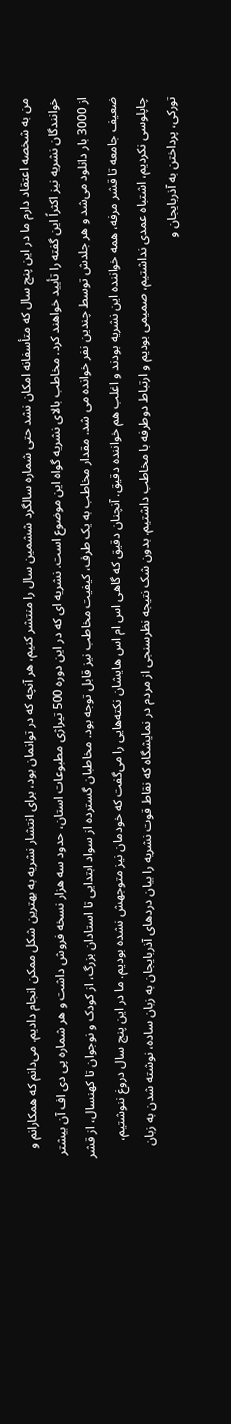من به شخصه اعتقاد دارم ما در این پنج سال که متأسفانه امکان نشد حتی شماره سالگرد ششمین سال را منتشر کنیم، هر آنچه که در توانمان بود، برای انتشار نشریه به بهترین شکل ممکن انجام دادیم. می‌دانم که همکارانم و خوانندگان نشریه نیز اکثراً این گفته را تأیید خواهند کرد. مخاطب بالای نشریه گواه این موضوع است. نشریه ای که در این دوره 500 تیراژی مطبوعات استان، حدود سه هزار نسخه فروش داشت و هر شماره پی دی اف آن بیشتر از 3000 بار دانلود می‌شد و هر جلدش توسط چندین نفر خوانده می شد. مقدار مخاطب به یک طرف، کیفیت مخاطب نیز قابل توجه بود. مخاطبان گسترده از سواد ابتدایی تا استادان بزرگ، از کودک و نوجوان تا کهنسال، از قشر ضعیف جامعه تا قشر مرفه، همه خواننده این نشریه بودند و اغلب هم خواننده دقیق. آنچنان دقیق که گاهی اس ام اس هایشان نکته‌هایی را می‌گفت که خودمان نیز متوجهش نشده بودیم. ما در این پنج سال دروغ ننوشتیم، چاپلوسی نکردیم، اشتباه عمدی نداشتیم، صمیمی بودیم و ارتباط دو‌طرفه با مخاطب داشتیم. بدون شک نتیجه نظرسنجی از مردم در نمایشگاه که نقاط قوت نشریه را بیان دردهای آذربایجان به زبان ساده، نوشته شدن به زبان تورکی، پرداختن به آذربایجان و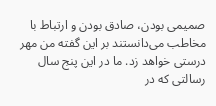صمیمی بودن، صادق بودن و ارتباط با مخاطب می‌دانستند بر این گفته من مهر درستی خواهد زد. ما در این پنج سال رسالتی که در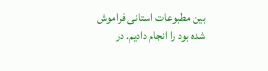بین مطبوعات استانی فراموش شده بود را انجام دادیم. در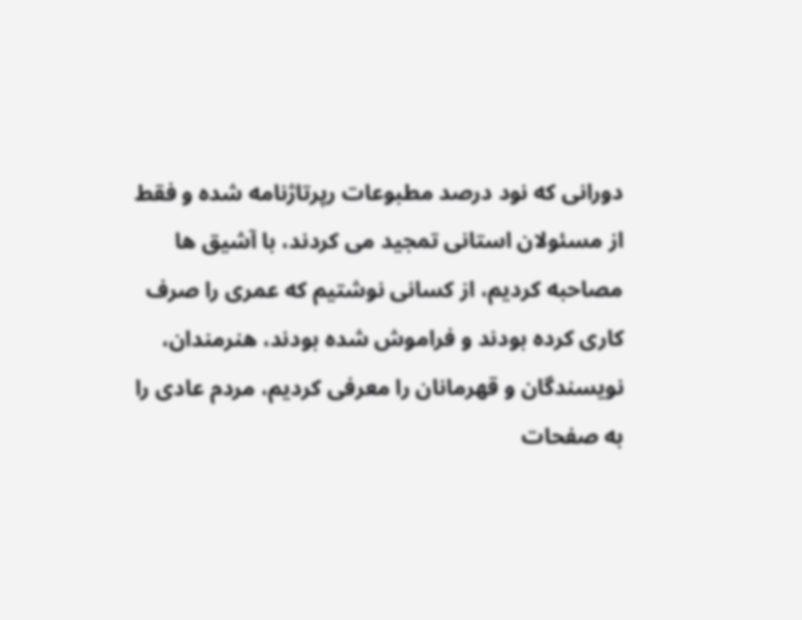دورانی که نود درصد مطبوعات رپرتاژنامه شده و فقط از مسئولان استانی تمجید می کردند، با آشیق ها مصاحبه کردیم، از کسانی نوشتیم که عمری را صرف کاری کرده بودند و فراموش شده بودند، هنرمندان، نویسندگان و قهرمانان را معرفی کردیم، مردم عادی را به صفحات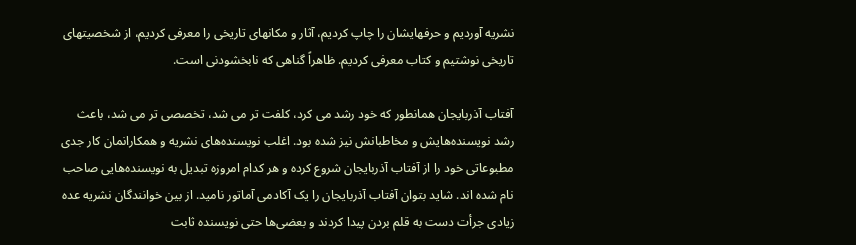نشریه آوردیم و حرفهایشان را چاپ کردیم، آثار و مکانهای تاریخی را معرفی کردیم، از شخصیتهای تاریخی نوشتیم و کتاب معرفی کردیم. ظاهراً گناهی که نابخشودنی است.

آفتاب آذربایجان همانطور که خود رشد می کرد، کلفت تر می شد، تخصصی تر می شد، باعث رشد نویسنده‌هایش و مخاطبانش نیز شده بود. اغلب نویسنده‌های نشریه و همکارانمان کار جدی مطبوعاتی خود را از آفتاب آذربایجان شروع کرده و هر کدام امروزه تبدیل به نویسنده‌هایی صاحب نام شده اند. شاید بتوان آفتاب آذربایجان را یک آکادمی آماتور نامید. از بین خوانندگان نشریه عده زیادی جرأت دست به قلم بردن پیدا کردند و بعضی‌ها حتی نویسنده ثابت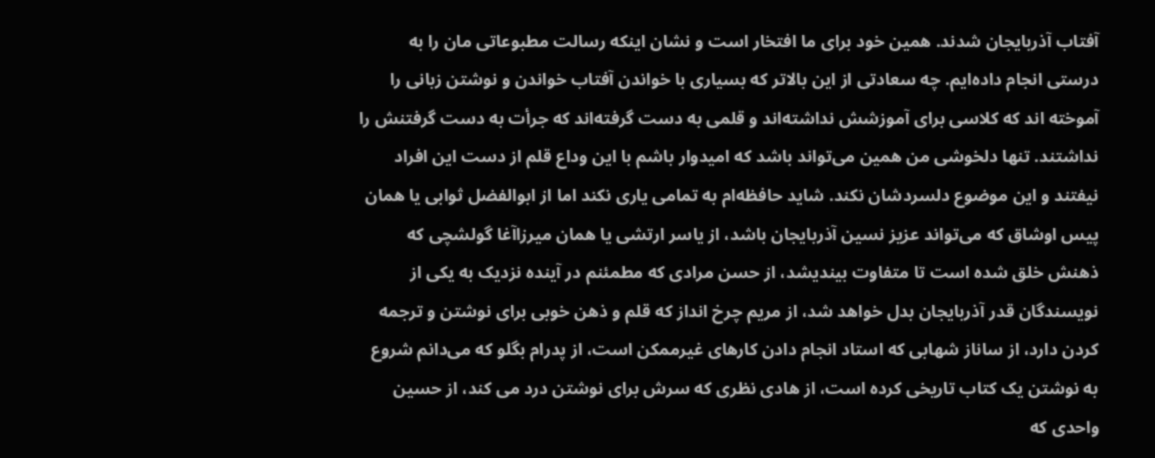آفتاب آذربایجان شدند. همین خود برای ما افتخار است و نشان اینکه رسالت مطبوعاتی مان را به درستی انجام داده‌ایم. چه سعادتی از این بالاتر که بسیاری با خواندن آفتاب خواندن و نوشتن زبانی را آموخته اند که کلاسی برای آموزشش نداشته‌اند و قلمی به دست گرفته‌اند که جرأت به دست گرفتنش را نداشتند. تنها دلخوشی من همین می‌تواند باشد که امیدوار باشم با این وداع قلم از دست این افراد نیفتند و این موضوع دلسردشان نکند. شاید حافظه‌ام به تمامی یاری نکند اما از ابوالفضل ثوابی یا همان پیس اوشاق که می‌تواند عزیز نسین آذربایجان باشد، از یاسر ارتشی یا همان میرزاآغا گولشچی که ذهنش خلق شده است تا متفاوت بیندیشد، از حسن مرادی که مطمئنم در آینده نزدیک به یکی از نویسندگان قدر آذربایجان بدل خواهد شد، از مریم چرخ انداز که قلم و ذهن خوبی برای نوشتن و ترجمه کردن دارد، از ساناز شهابی که استاد انجام دادن کارهای غیرممکن است، از پدرام بگلو که می‌دانم شروع به نوشتن یک کتاب تاریخی کرده است، از هادی نظری که سرش برای نوشتن درد می کند، از حسین واحدی که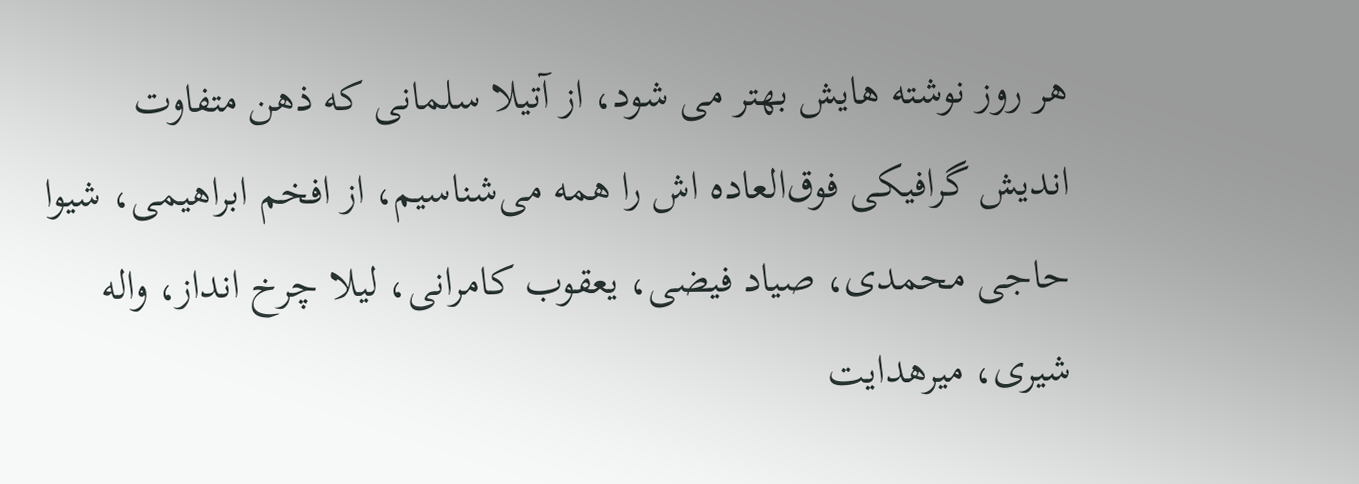هر روز نوشته هایش بهتر می شود، از آتیلا سلمانی که ذهن متفاوت اندیش گرافیکی فوق‌العاده اش را همه می‌شناسیم، از افخم ابراهیمی، شیوا حاجی محمدی، صیاد فیضی، یعقوب کامرانی، لیلا چرخ انداز، واله شیری، میرهدایت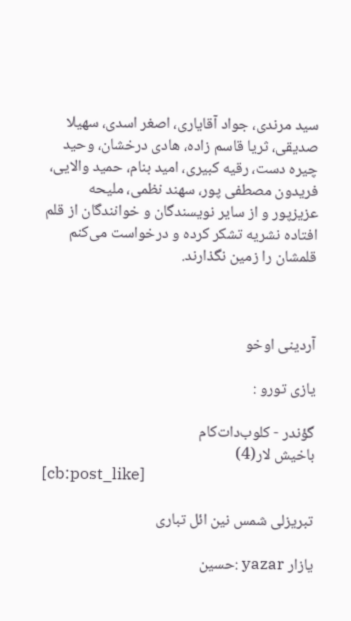سید مرندی، جواد آقایاری، اصغر اسدی، سهیلا صدیقی، ثریا قاسم زاده، هادی درخشان، وحید چیره دست، رقیه کبیری، امید بنام، حمید والایی، فریدون مصطفی پور، سهند نظمی، ملیحه عزیزپور و از سایر نویسندگان و خوانندگان از قلم افتاده نشریه تشکر کرده و درخواست می‌کنم قلمشان را زمین نگذارند.



آردینی اوخو

یازی تورو :

گؤندر - کلوب‌دات‌کام
باخیش لار(4)
[cb:post_like]

تبریزلی شمس نین ائل تباری

یازار yazar :حسین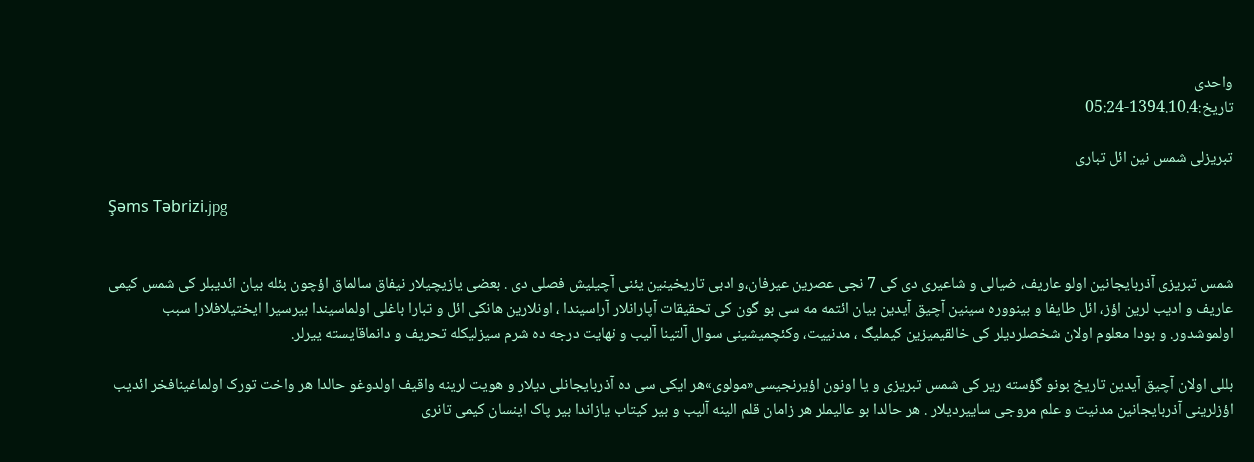واحدى
تاریخ:1394.10.4-05:24

تبریزلی شمس نین ائل تباری

Şəms Təbrizi.jpg


شمس تبریزی آذربایجانین اولو عاریف، ضیالی و شاعیری دی کی 7 نجی عصرین عیرفان،و ادبی تاریخینین یئنی آچیلیش فصلی دی . بعضی یازیچیلار نیفاق سالماق اؤچون بئله بیان ائدیبلر کی شمس کیمی عاریف و ادیب لرین اؤز، ائل طایفا و بینووره سینین آچیق آیدین بیان ائتمه مه سی بو گون کی تحقیقات آپارانلار آراسیندا ، اونلارین هانکی ائل و تبارا باغلی اولماسیندا بیرسیرا ایختیلافلارا سبب اولموشدور. و بودا معلوم اولان شخصلردیلر کی خالقیمیزین کیملیگ ، مدنییت، وکئچمیشینی سوال آلتینا آلیب و نهایت درجه ده شرم سیزلیکله تحریف و دانماقایسته ییرلر.

بللی اولان آچیق آیدین تاریخ بونو گؤسته ریر کی شمس تبریزی و یا اونون اؤیرنجیسی«مولوی»هر ایکی سی ده آذربایجانلی دیلار و هویت لرینه واقیف اولدوغو حالدا هر واخت تورک اولماغینافخر ائدیب اؤزلرینی آذربایجانین مدنیت و علم مروجی ساییردیلار . هر حالدا بو عالیملر هر زامان قلم الینه آلیب و بیر کیتاب یازاندا بیر پاک اینسان کیمی تانری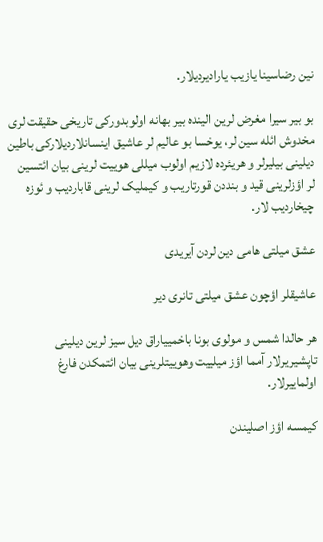نین رضاسینا یازیب یارادیردیلار.

بو بیر سیرا مغرض لرین الینده بیر بهانه اولوبدورکی تاریخی حقیقت لری مخدوش ائله سین لر، یوخسا بو عالیم لر عاشیق اینسانلاردیلارکی باطین دیلینی بیلیرلر و هریئرده لازیم اولوب میللی هوییت لرینی بیان ائتسین لر اؤزلرینی قید و بنددن قورتاریب و کیملیک لرینی قاباردیب و ئوزه چیخاردیب لار.

عشق میلتی هامی دین لردن آیریدی

عاشیقلر اؤچون عشق میلتی تانری دیر

هر حالدا شمس و مولوی بونا باخمییاراق دیل سیز لرین دیلینی تاپشیریرلار آمما اؤز میلییت وهوییتلرینی بیان ائتمکدن فارغ اولماییرلار.

کیمسه اؤز اصلیندن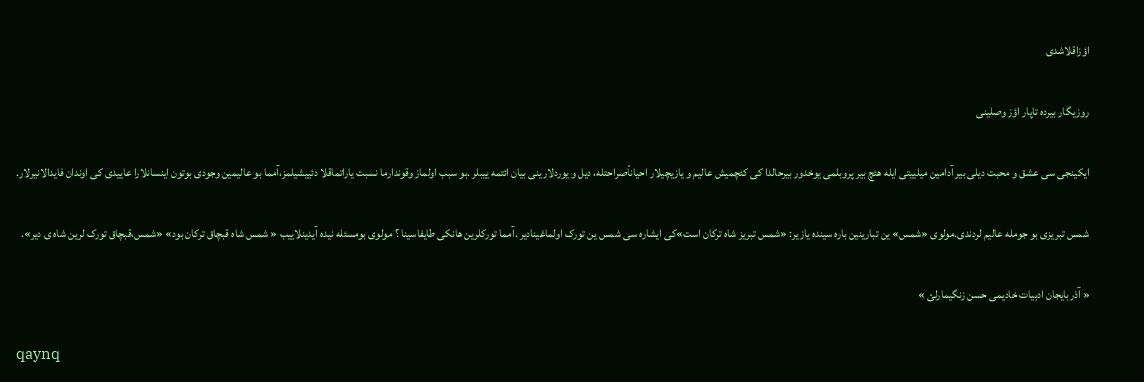اؤزاقلاشدی

روزیگار بیرده تاپار اؤز وصلینی

ایکینجی سی عشق و محبت دیلی بیر آدامین میلییتی ایله هئچ بیر پروبلمی یوخدور بیرحالدا کی کئچمیش عالیم و یازیچیلار احیاناًصراحتله، دیل و یوردلارینی بیان ائتمه ییبلر .بو سبب اولماز وقوندارما نسبت یاراتماقلا دئییشیلمز،آمما بو عالیمین وجودی بوتون اینسانلارا عاییدی کی اوندان فایدالانیرلار.

شمس تبریزی بو جومله عالیم لردندی.مولوی «شمس» ین تبارینین باره سینده یازیر: «شمس تبریز شاه ترکان است»کی ایشاره سی شمس ین تورک اولماغینادیر .آمما تورکلرین هانکی طایفاسینا ؟ مولوی بومسئله نیده آیدینلاییب « شمس شاه قبچاق ترکان بود» «شمس،قبچاق تورک لرین شاه ی دیر».

« آذربایجان ادبیات خادیمی حسن زنگیمارلئ »

qaynq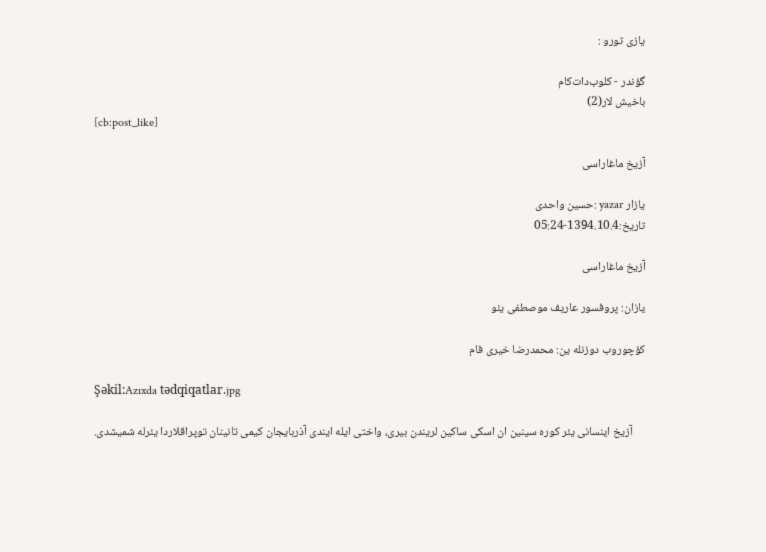یازی تورو :

گؤندر - کلوب‌دات‌کام
باخیش لار(2)
[cb:post_like]

آزیخ ماغاراسی

یازار yazar :حسین واحدى
تاریخ:1394.10.4-05:24

آزیخ ماغاراسی

یازان: پروفسور عاریف موصطفی یئو

کؤچوروب دوزنله ین: محمدرضا خیری فام

Şəkil:Azıxda tədqiqatlar.jpg

     آزیخ اینسانی یئر کوره سینین ان اسکی ساکین لریندن بیری، واختی ایله ایندی آذربایجان کیمی تانینان توپراقلاردا یئرله شمیشدی.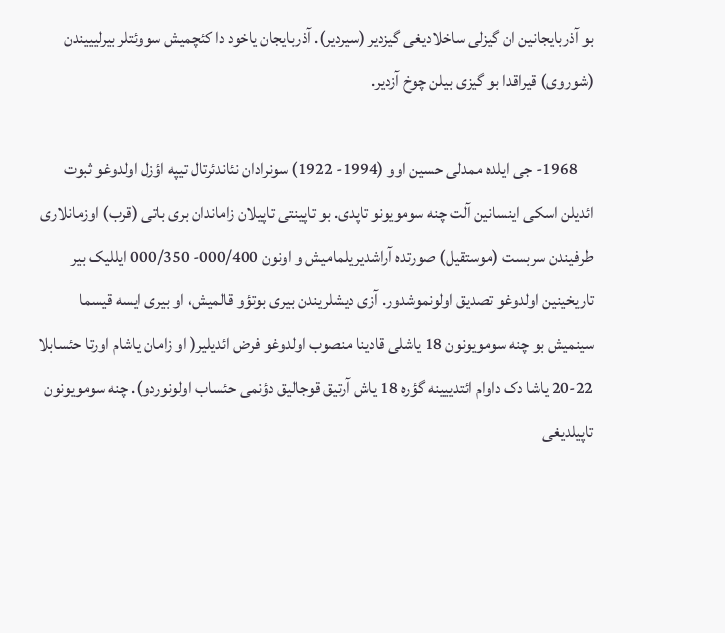بو آذربایجانین ان گیزلی ساخلادیغی گیزدیر (سیردیر). آذربایجان یاخود دا کئچمیش سووئتلر بیرلیییندن (شوروی) قیراقدا بو گیزی بیلن چوخ آزدیر.

     1968- جی ایلده ممدلی حسین اوو (1994- 1922) سونرادان نئاندئرتال تیپه اؤزل اولدوغو ثبوت ائدیلن اسکی اینسانین آلت چنه سومویونو تاپدی. بو تاپینتی تاپیلان زاماندان بری باتی (قرب) اوزمانلاری طرفیندن سربست (موستقیل) صورتده آراشدیریلمامیش و اونون 000/400- 000/350 ایللیک بیر تاریخینین اولدوغو تصدیق اولونموشدور. آزی دیشلریندن بیری بوتؤو قالمیش، او بیری ایسه قیسما سینمیش بو چنه سومویونون 18 یاشلی قادینا منصوب اولدوغو فرض ائدیلیر( او زامان یاشام اورتا حئسابلا 22-20 یاشا دک داوام ائتدییینه گؤره 18 یاش آرتیق قوجالیق دؤنمی حئساب اولونوردو). چنه سومویونون تاپیلدیغی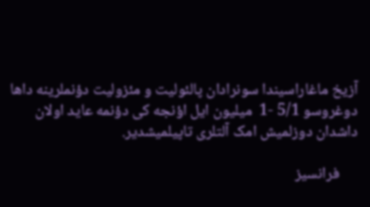آزیخ ماغاراسیندا سونرادان پالئولیت و مئزولیت دؤنملرینه داها دوغروسو 5/1 -1  میلیون ایل اؤنجه کی دؤنمه عاید اولان داشدان دوزلمیش امک آلتلری تاپیلمیشدیر.

     فرانسیز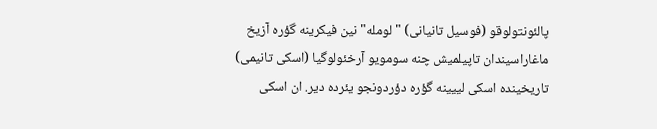پالئونتولوقو (فوسیل تانیانی) "لومله" نین فیکرینه گؤره آزیخ ماغاراسیندان تاپیلمیش چنه سومویو آرخئولوگیا (اسکی تانیمی) تاریخینده اسکی لییینه گؤره دؤردونجو یئرده دیر. ان اسکی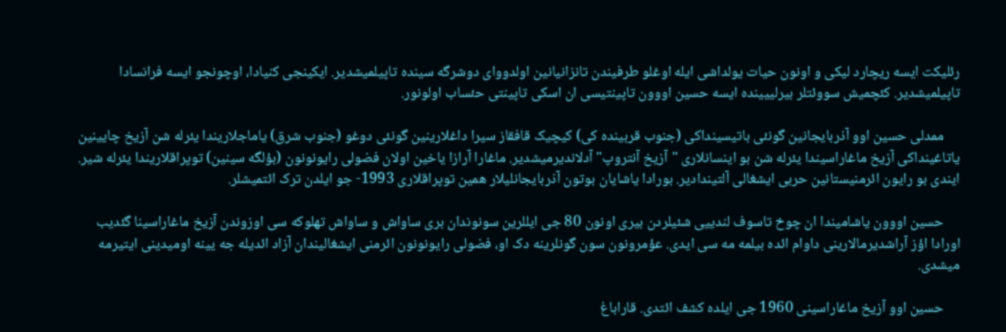رئلیکت ایسه ریچارد لیکی و اونون حیات یولداشی ایله اوغلو طرفیندن تانزانیانین اولدووای دوشرگه سینده تاپیلمیشدیر. ایکینجی کنیادا، اوچونجو ایسه فرانسادا تاپیلمیشدیر. کئچمیش سووئتلر بیرلییینده ایسه حسین اووون تاپینتیسی ان اسکی تاپینتی حئساب اولونور.

     ممدلی حسین اوو آذربایجانین گونئی باتیسینداکی (جنوب قربینده کی) کیچیک قافقاز سیرا داغلارینین گونئی دوغو (جنوب شرق) یاماجلاریندا یئرله شن آزیخ چایینین یاتاغینداکی آزیخ ماغاراسیندا یئرله شن بو اینسانلاری "آزیخ آنتروپ" آدلاندیرمیشدیر. ماغارا آرازا یاخین اولان فضولی رایونونون (بؤلگه سینین) توپراقلاریندا یئرله شیر. ایندی بو رایون ائرمنیستانین حربی ایشغالی آلتیندادیر. بورادا یاشایان بوتون آذربایجانلیلار همین توپراقلاری 1993- جو ایلدن ترک ائتمیشلر.

     حسین اووون یاشامیندا ان چوخ تاسوف لندییی شئیلردن بیری اونون 80 جی ایللرین سونوندان بری ساواش و ساواش تهلوکه سی اوزوندن آزیخ ماغاراسینا گئدیب اورادا اؤز آراشدیرمالارینی داوام ائده بیلمه مه سی ایدی. عؤمرونون سون گونلرینه دک او، فضولی رایونونون ائرمنی ایشغالیندان آزاد ائدیله جه یینه اومیدینی ایتیرمه میشدی.

     حسین اوو آزیخ ماغاراسینی 1960 جی ایلده کشف ائتدی. قاراباغ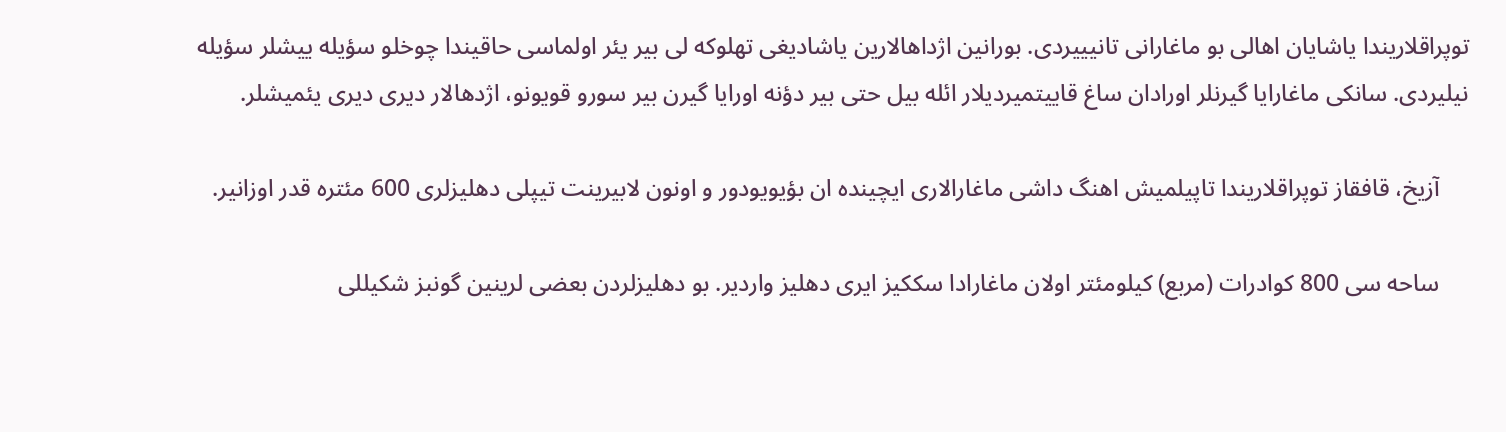توپراقلاریندا یاشایان اهالی بو ماغارانی تانیییردی. بورانین اژداهالارین یاشادیغی تهلوکه لی بیر یئر اولماسی حاقیندا چوخلو سؤیله ییشلر سؤیله نیلیردی. سانکی ماغارایا گیرنلر اورادان ساغ قاییتمیردیلار ائله بیل حتی بیر دؤنه اورایا گیرن بیر سورو قویونو، اژدهالار دیری دیری یئمیشلر.

     آزیخ، قافقاز توپراقلاریندا تاپیلمیش اهنگ داشی ماغارالاری ایچینده ان بؤیویودور و اونون لابیرینت تیپلی دهلیزلری 600 مئتره قدر اوزانیر.

     ساحه سی 800 کوادرات (مربع) کیلومئتر اولان ماغارادا سککیز ایری دهلیز واردیر. بو دهلیزلردن بعضی لرینین گونبز شکیللی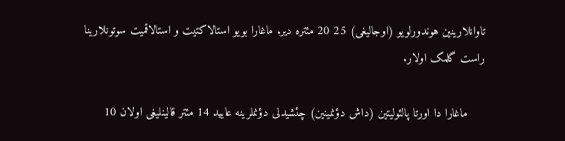تاوانلارینین هوندورلویو (اوجالیغی) 25 20 مئتره دیر. ماغارا بویو استالاکتیت و استالاقمیت سوتونلارینا راست گلمک اولار.

     ماغارا دا اورتا پالئولیتین (داش دؤنمینین) چئشیدلی دؤنملرینه عایید 14 مئتر قالینلیغی اولان 10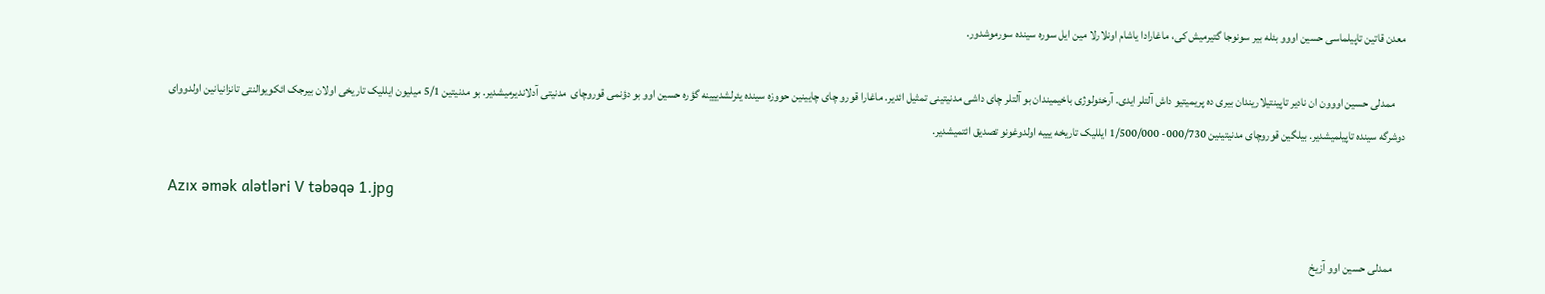معدن قاتین تاپیلماسی حسین اووو بئله بیر سونوجا گتیرمیش کی، ماغارادا یاشام اونلارلا مین ایل سوره سینده سورموشدور.

     ممدلی حسین اووون ان نادیر تاپینتیلاریندان بیری ده پریمیتیو داش آلتلر ایدی. آرخئولوژی باخیمیندان بو آلتلر چای داشی مدنیتینی تمثیل ائدیر. ماغارا قورو چای چایینین حووزه سینده یئرلشدییینه گؤره حسین اوو بو دؤنمی قوروچای  مدنیتی آدلاندیرمیشدیر. بو مدنیتین 5/1 میلیون ایللیک تاریخی اولان بیرجک ائکویوالنتی تانزانیانین اولدووای دوشرگه سینده تاپیلمیشدیر. بیلگین قوروچای مدنیتینین 000/730- 1/500/000 ایللیک تاریخه یییه اولدوغونو تصدیق ائتمیشدیر.

Azıx əmək alətləri V təbəqə 1.jpg

     ممدلی حسین اوو آزیخ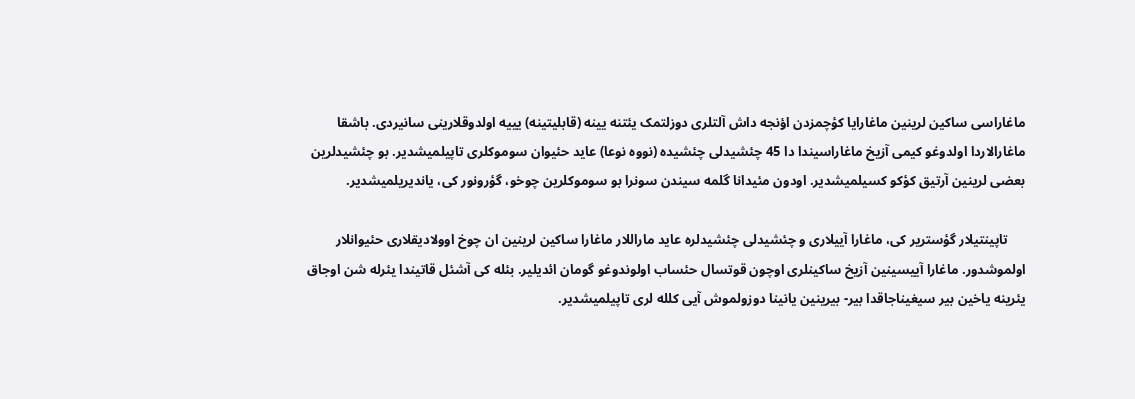ماغاراسی ساکین لرینین ماغارایا کؤچمزدن اؤنجه داش آلتلری دوزلتمک یئتنه یینه (قابلیتینه) یییه اولدوقلارینی سانیردی. باشقا ماغارالاردا اولدوغو کیمی آزیخ ماغاراسیندا دا 45 چئشیدلی چئشیده (نووه نوعا) عاید حئیوان سوموکلری تاپیلمیشدیر. بو چئشیدلرین بعضی لرینین آرتیق کؤکو کسیلمیشدیر. اودون مئیدانا گلمه سیندن سونرا بو سوموکلرین چوخو، گؤرونور کی، یاندیریلمیشدیر.

     تاپینتیلار گؤستریر کی، ماغارا آییلاری و چئشیدلی چئشیدلره عاید ماراللار ماغارا ساکین لرینین ان چوخ اوولادیقلاری حئیوانلار اولموشدور. ماغارا آییسینین آزیخ ساکینلری اوچون قوتسال حئساب اولوندوغو گومان ائدیلیر. بئله کی آشئل قاتیندا یئرله شن اوجاق یئرینه یاخین بیر سیغیناجاقدا بیر- بیرینین یانینا دوزولموش آیی کلله لری تاپیلمیشدیر.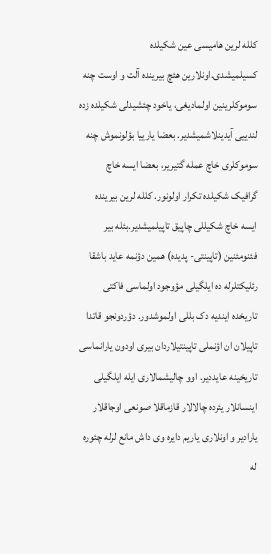کلله لرین هامیسی عین شکیلده کسیلمیشدی.اونلارین هئچ بیرینده آلت و اوست چنه سوموکلرینین اولمادیغی، یاخود چئشیدلی شکیلده زده لندییی آیدینلاشمیشدیر. بعضا یارییا بؤلونموش چنه سوموکلری خاچ عمله گتیریر، بعضا ایسه خاچ گرافیک شکیلده تکرار اولونور. کلله لرین بیرینده ایسه خاچ شکیللی چاپیق تاپیلمیشدیر.بئله بیر فئنومئنین (تاپینتی- پدیده) همین دؤنمه عاید باشقا رئلیکتلرله ده ایلگیلی مؤوجود اولماسی فاکتی تاریخده ایندیه دک بللی اولموشدور. دؤردونجو قاتدا تاپیلان ان اؤنملی تاپینتیلاردان بیری اودون یارانماسی تاریخینه عایددیر. اوو چالیشمالاری ایله ایلگیلی اینسانلار یئرده چالالار قازماقلا صونعی اوجاقلار یارادیر و اونلاری یاریم دایره وی داش مانع لرله چئوره له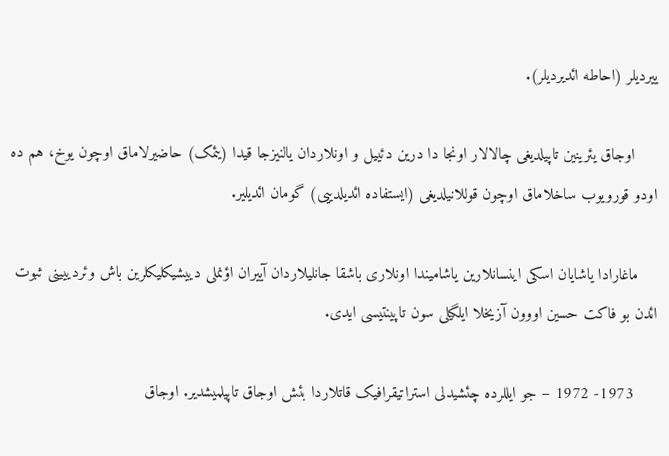ییردیلر (احاطه ائدیردیلر).

     اوجاق یئرینین تاپیلدیغی چالالار اونجا دا درین دئییل و اونلاردان یالنیزجا قیدا (یئمک) حاضیرلاماق اوچون یوخ، هم ده اودو قورویوب ساخلاماق اوچون قوللانیلدیغی (ایستفاده ائدیلدییی) گومان ائدیلیر.

    ماغارادا یاشایان اسکی اینسانلارین یاشامیندا اونلاری باشقا جانلیلاردان آییران اؤنملی دییشیکلیکلرین باش وئردییینی ثبوت ائدن بو فاکت حسین اووون آزیخلا ایلگیلی سون تاپینتیسی ایدی.

     1973- 1972 – جو ایللرده چئشیدلی استراتیقرافیک قاتلاردا بئش اوجاق تاپیلمیشدیر. اوجاق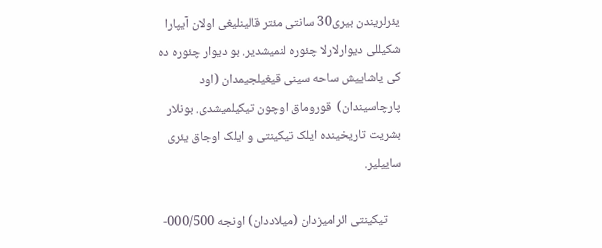یئرلریندن بیری30 سانتی مئتر قالینلیغی اولان آیپارا شکیللی دیوارلارلا چئوره لنمیشدیر. بو دیوار چئوره ده کی یاشاییش ساحه سینی قیغیلجیمدان (اود پارچاسیندان)  قوروماق اوچون تیکیلمیشدی. بونلار بشریت تاریخینده ایلک تیکینتی و ایلک اوجاق یئری ساییلیر.

     تیکینتی ائرامیزدان (میلاددان) اونجه 000/500-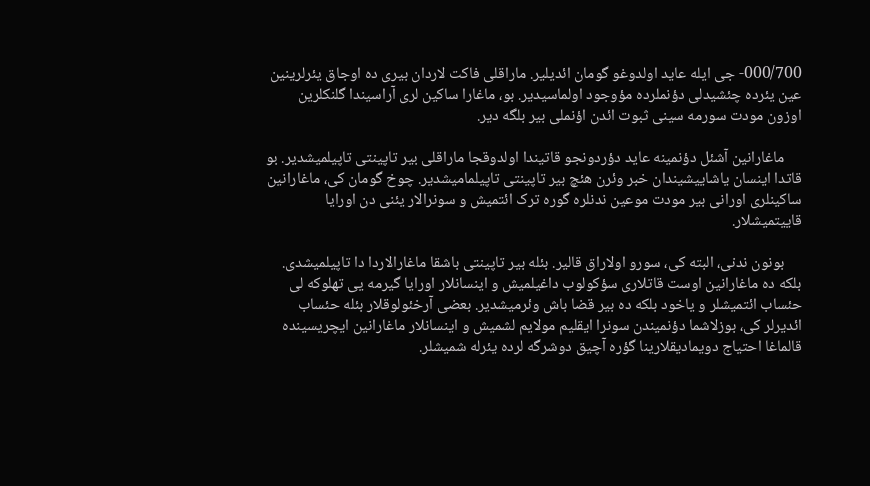000/700- جی ایله عاید اولدوغو گومان ائدیلیر. ماراقلی فاکت لاردان بیری ده اوجاق یئرلرینین عین یئرده چئشیدلی دؤنملرده مؤوجود اولماسیدیر. بو، ماغارا ساکین لری آراسیندا گلنکلرین اوزون مودت سورمه سینی ثبوت ائدن اؤنملی بیر بلگه دیر.

     ماغارانین آشئل دؤنمینه عاید دؤردونجو قاتیندا اولدوقجا ماراقلی بیر تاپینتی تاپیلمیشدیر. بو قاتدا اینسان یاشاییشیندان خبر وئرن هئچ بیر تاپینتی تاپیلمامیشدیر. چوخ گومان کی، ماغارانین ساکینلری اورانی بیر مودت موعین ندنلره گوره ترک ائتمیش و سونرالار یئنی دن اورایا قاییتمیشلار.

     بونون ندنی، البته کی، سورو اولاراق قالیر. بئله بیر تاپینتی باشقا ماغارالاردا دا تاپیلمیشدی. بلکه ده ماغارانین اوست قاتلاری سؤکولوب داغیلمیش و اینسانلار اورایا گیرمه یی تهلوکه لی حئساب ائتمیشلر و یاخود بلکه ده بیر قضا باش وئرمیشدیر. بعضی آرخئولوقلار بئله حئساب ائدیرلر کی، بوزلاشما دؤنمیندن سونرا ایقلیم مولایم لشمیش و اینسانلار ماغارانین ایچریسینده قالماغا احتیاج دویمادیقلارینا گؤره آچیق دوشرگه لرده یئرله شمیشلر.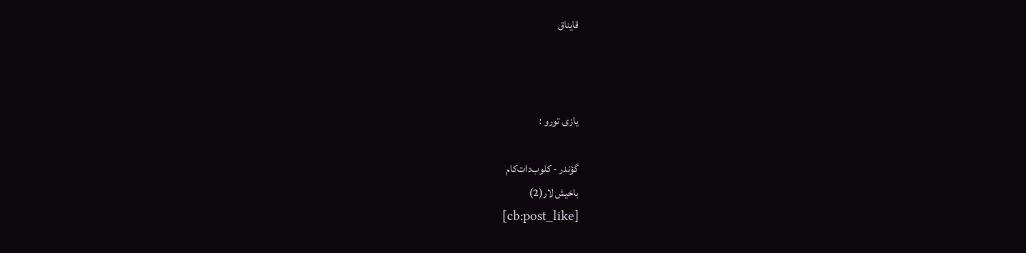قایناق



یازی تورو :

گؤندر - کلوب‌دات‌کام
باخیش لار(2)
[cb:post_like]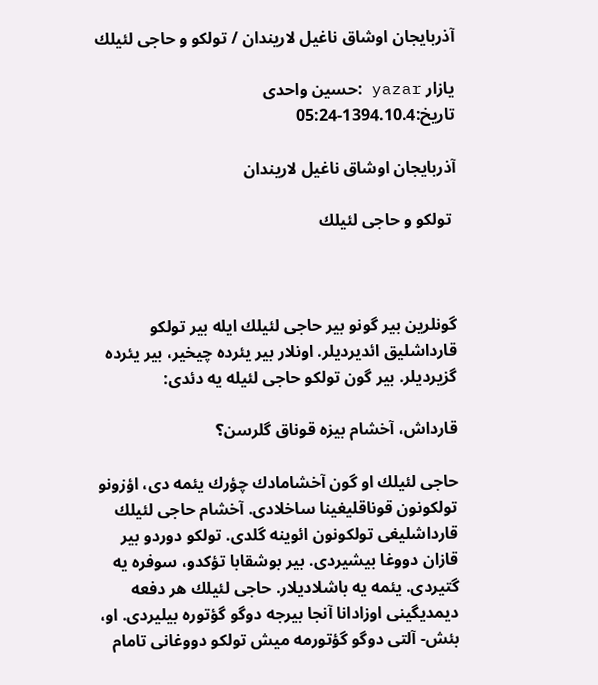آذربایجان اوشاق ناغیل لاریندان / تولكو و حاجی لئیلك

یازار yazar :حسین واحدى
تاریخ:1394.10.4-05:24

آذربایجان اوشاق ناغیل لاریندان

 تولكو و حاجی لئیلك



گونلرین بیر گونو بیر حاجی لئیلك ایله بیر تولكو قارداشلیق ائدیردیلر. اونلار بیر یئرده چیخیر، بیر یئرده گزیردیلر. بیر گون تولكو حاجی لئیله یه دئدی:

قارداش، آخشام بیزه قوناق گلرسن؟

حاجی لئیلك او گون آخشامادك چؤرك یئمه دی، اؤزونو تولكونون قوناقلیغینا ساخلادی. آخشام حاجی لئیلك قارداشلیغی تولكونون ائوینه گلدی. تولكو دوردو بیر قازان دووغا بیشیردی. بیر بوشقابا تؤكدو، سوفره یه گتیردی. یئمه یه باشلادیلار. حاجی لئیلك هر دفعه دیمدیگینی اوزادانا آنجا بیرجه دوگو گؤتوره بیلیردی. او، بئش- آلتی دوگو گؤتورمه میش تولكو دووغانی تامام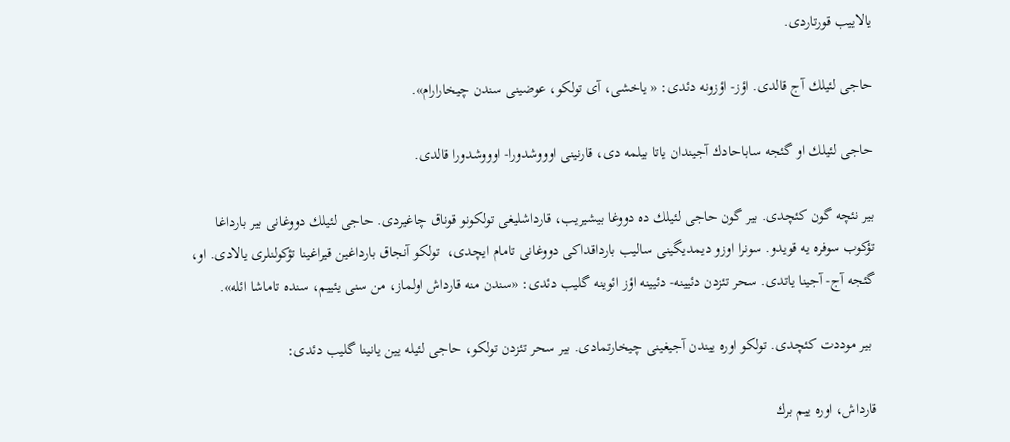یالاییب قورتاردی.

حاجی لئیلك آج قالدی. اؤز- اؤزونه دئدی: « یاخشی، آی تولكو، عوضینی سندن چیخارارام».

حاجی لئیلك او گئجه ساباحادك آجیندان یاتا بیلمه دی، قارنینی اوووشدورا- اوووشدورا قالدی.

بیر نئچه گون كئچدی. بیر گون حاجی لئیلك ده دووغا بیشیریب، قارداشلیغی تولكونو قوناق چاغیردی. حاجی لئیلك دووغانی بیر بارداغا تؤكوب سوفره یه قویدو. سونرا اوزو دیمدیگینی سالیب بارداقداكی دووغانی تامام ایچدی،  تولكو آنجاق بارداغین قیراغینا تؤكولنلری یالادی. او، گئجه آج- آجینا یاتدی. سحر تئزدن دئیینه- دئیینه اؤز ائوینه گلیب دئدی: «سندن منه قارداش اولماز، من سنی یئییم، سنده تاماشا ائله».

 بیر موددت كئچدی. تولكو اوره ییندن آجیغینی چیخارتمادی. بیر سحر تئزدن تولكو، حاجی لئیله یین یانینا گلیب دئدی:

قارداش، اوره ییم برك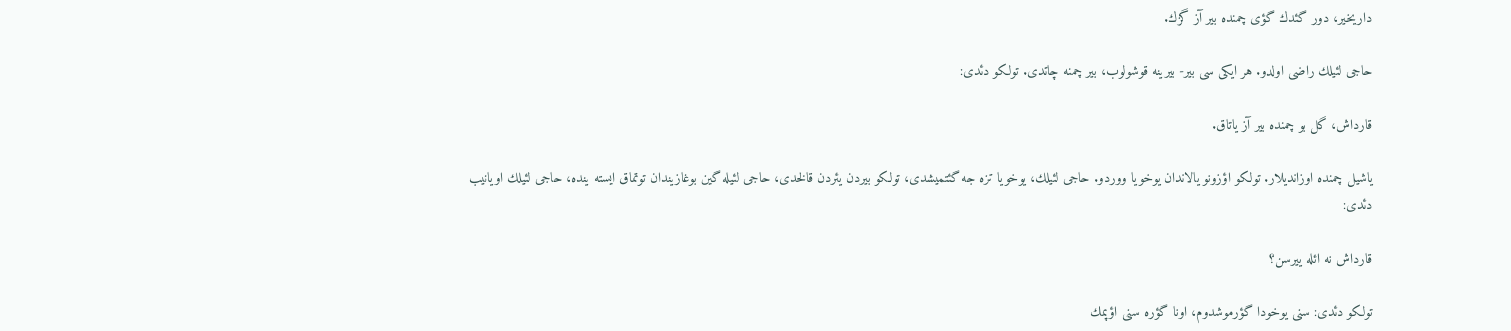داریخیر، دور گئدك گؤی چمنده بیر آز گزك.

حاجی لئیلك راضی اولدو. هر ایكی سی بیر- بیرینه قوشولوب، بیر چمنه چاتدی. تولكو دئدی:

قارداش، گل بو چمنده بیر آز یاتاق.

یاشیل چمنده اوزاندیلار. تولكو اؤزونو یالاندان یوخویا ووردو. حاجی لئیلك، یوخویا تزه جه گئتمیشدی، تولكو بیردن یئردن قالخدی، حاجی لئیله گین بوغازیندان توتماق ایسته ینده، حاجی لئیلك اویانیب دئدی:

قارداش نه ائله ییرسن؟

تولكو دئدی: سنی یوخودا گؤرموشدوم، اونا گؤره سنی اؤپمك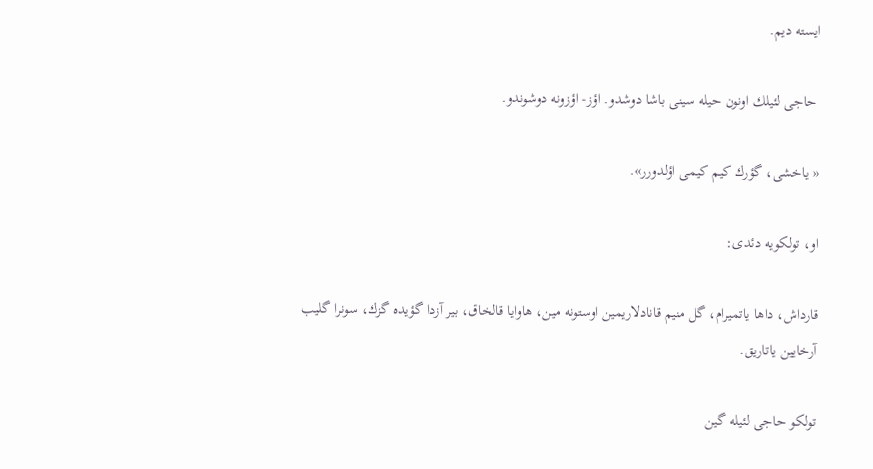ایسته دیم.

 حاجی لئیلك اونون حیله سینی باشا دوشدو. اؤز- اؤزونه دوشوندو.

« یاخشی، گؤرك كیم كیمی اؤلدورر».

او، تولكویه دئدی:

قارداش، داها یاتمیرام، گل منیم قانادلاریمین اوستونه مین، هاوایا قالخاق، بیر آزدا گؤیده گزك، سونرا گلیب آرخایین یاتاریق.

تولكو حاجی لئیله گین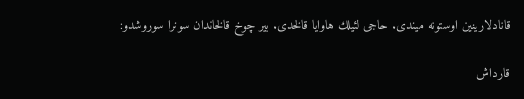قانادلارینین اوستونه میندی. حاجی لئیلك هاوایا قالخدی. بیر چوخ قالخاندان سونرا سوروشدو:

قارداش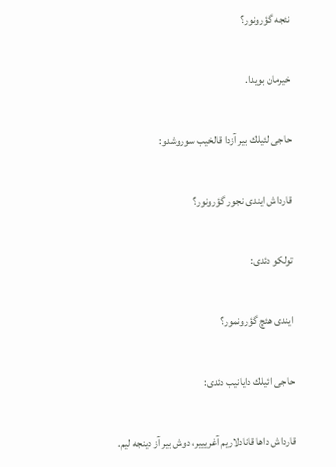نئجه گؤرونور؟

خیرمان بویدا.

حاجی لئیلك بیر آزدا قالخیب سوروشدو:

قارداش ایندی نجور گؤرونور؟

تولكو دئدی:

ایندی هئچ گؤرونمور؟

حاجی ائیلك دایانیب دئدی:

قارداش داها قانادلاریم آغریییر، دوش بیر آز دینجه لیم.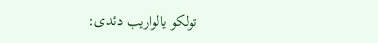تولكو یالواریب دئدی: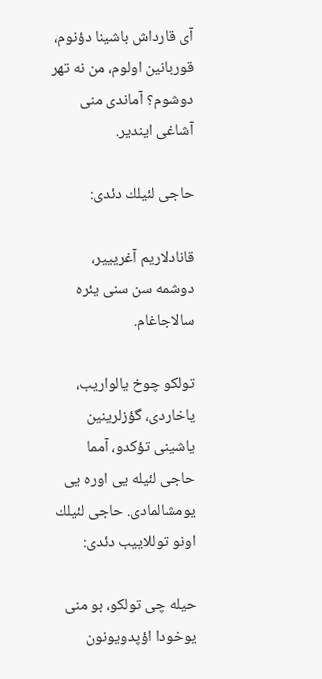آی قارداش باشینا دؤنوم، قوربانین اولوم، من نه تهر دوشوم؟ آماندی منی آشاغی ایندیر.

حاجی لئیلك دئدی:

قانادلاریم آغریییر، دوشمه سن سنی یئره سالاجاغام.

تولكو چوخ یالواریب، یاخاردی، گؤزلرینین یاشینی تؤكدو، آمما حاجی لئیله یی اوره یی یومشالمادی. حاجی لئیلك اونو توللاییب دئدی:

حیله چی تولكو، بو منی یوخودا اؤپدویونون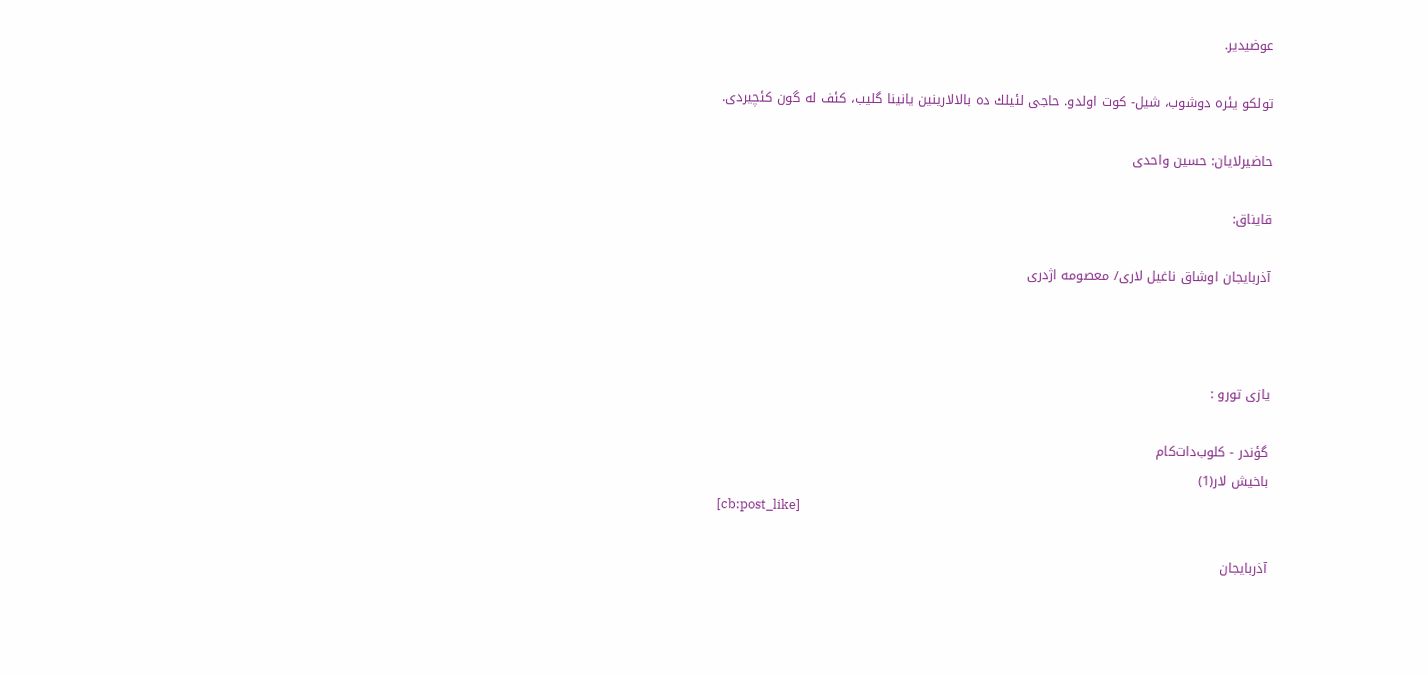عوضیدیر.

تولكو یئره دوشوب، شیل- كوت اولدو. حاجی لئیلك ده بالالارینین یانینا گلیب، كئف له گون كئچیردی.

حاضیرلایان: حسین واحدی

قایناق:

آذربایجان اوشاق ناغیل لاری/ معصومه اژدری



یازی تورو :

گؤندر - کلوب‌دات‌کام
باخیش لار(1)
[cb:post_like]

آذربایجان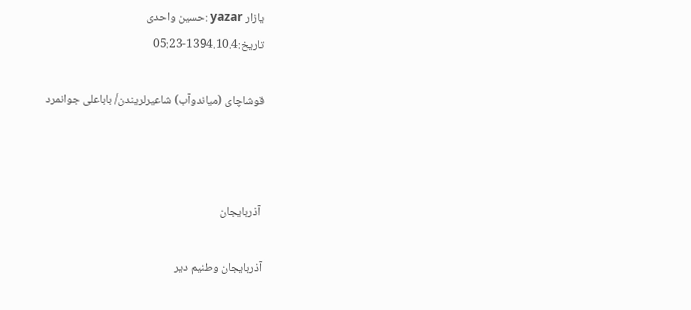یازار yazar :حسین واحدى
تاریخ:1394.10.4-05:23

قوشاچای (میاندوآب) شاعیرلریندن/ باباعلی جوانمرد



 آذربایجان

آذربایجان وطنیم دیر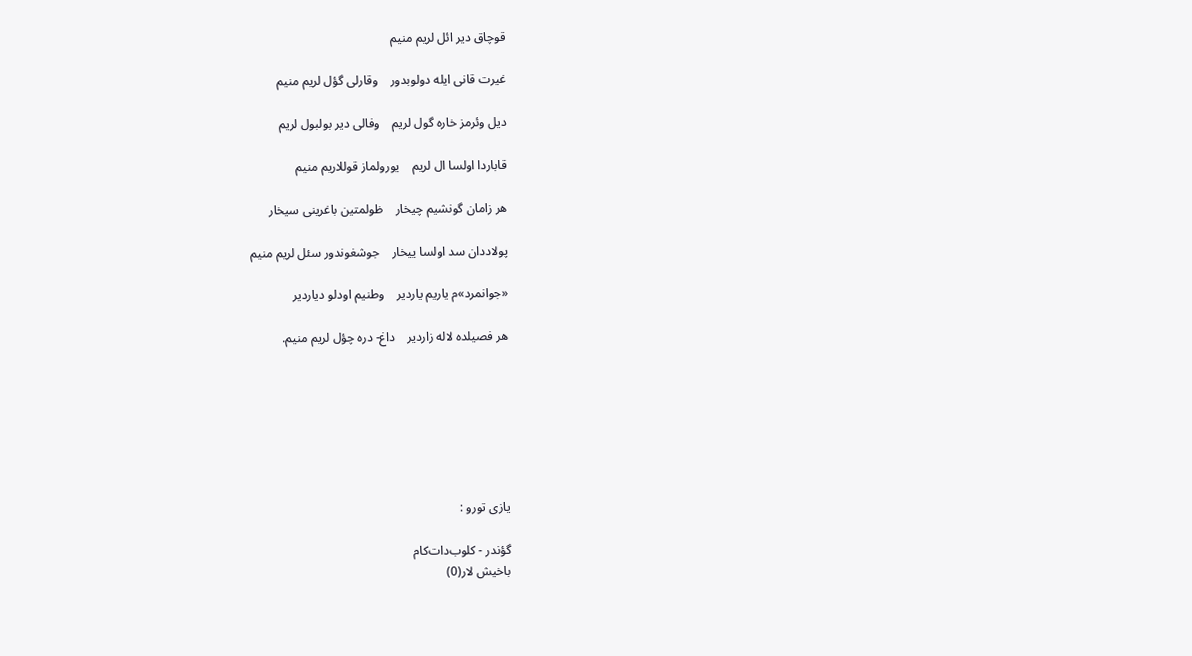قوچاق دیر ائل لریم منیم

غیرت قانی ایله دولوبدور    وقارلی گؤل لریم منیم

دیل وئرمز خاره گول لریم    وفالی دیر بولبول لریم

قاباردا اولسا ال لریم    یورولماز قوللاریم منیم

هر زامان گونشیم چیخار    ظولمتین باغرینی سیخار

پولاددان سد اولسا ییخار    جوشغوندور سئل لریم منیم

«جوانمرد»م یاریم یاردیر    وطنیم اودلو دیاردیر

هر فصیلده لاله زاردیر    داغ- دره چؤل لریم منیم.







یازی تورو :

گؤندر - کلوب‌دات‌کام
باخیش لار(0)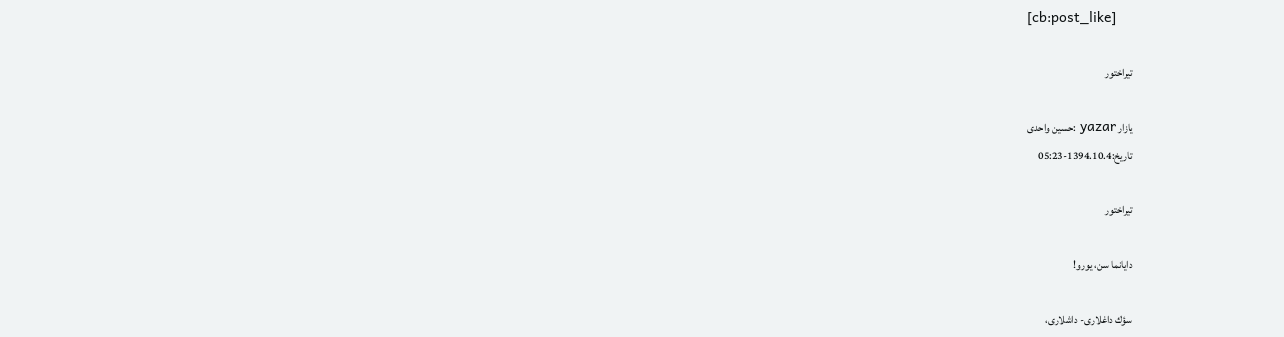[cb:post_like]

تیراختور

یازار yazar :حسین واحدى
تاریخ:1394.10.4-05:23

تیراختور

دایانما سن، یورو!

سؤك داغلاری- داشلاری،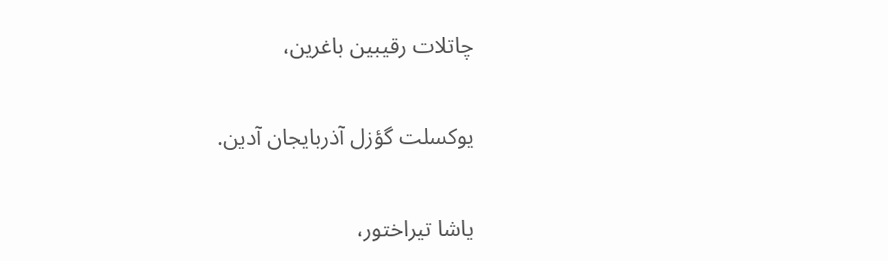چاتلات رقیبین باغرین،

یوكسلت گؤزل آذربایجان آدین.

یاشا تیراختور،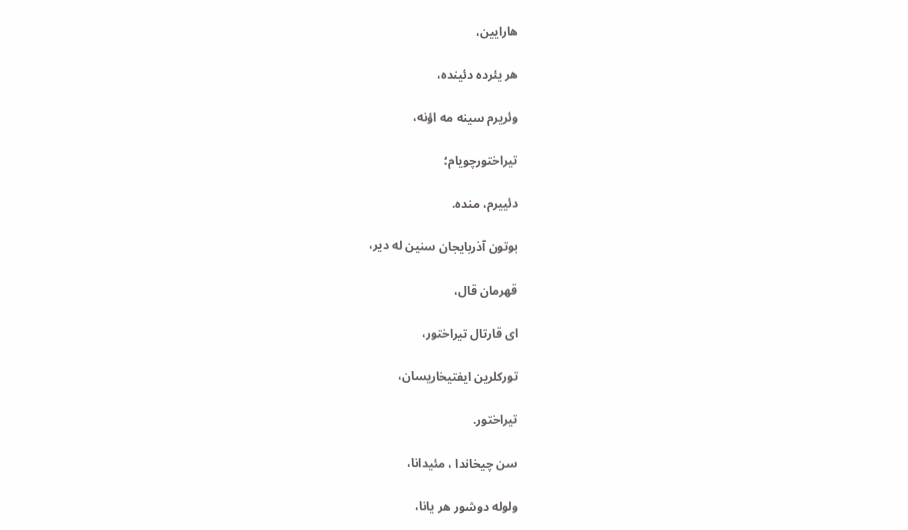هارایین،

هر یئرده دئینده،

وئریرم سینه مه اؤنه،

تیراختورچویام؛

دئییرم، منده.

بوتون آذربایجان سنین له دیر،

قهرمان قال،

ای قارتال تیراختور،

توركلرین ایفتیخاریسان،

تیراختور.

سن چیخاندا ، مئیدانا،

ولوله دوشور هر یانا،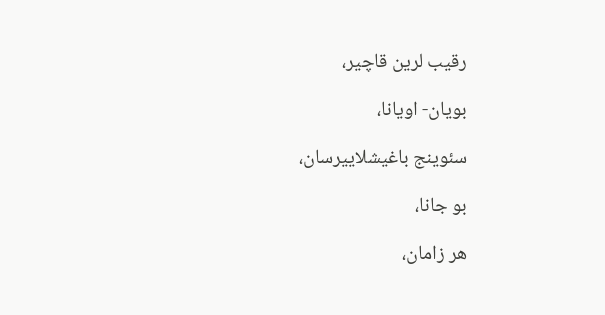رقیب لرین قاچیر،

بویان- اویانا،

سئوینج باغیشلاییرسان،

بو جانا،

هر زامان،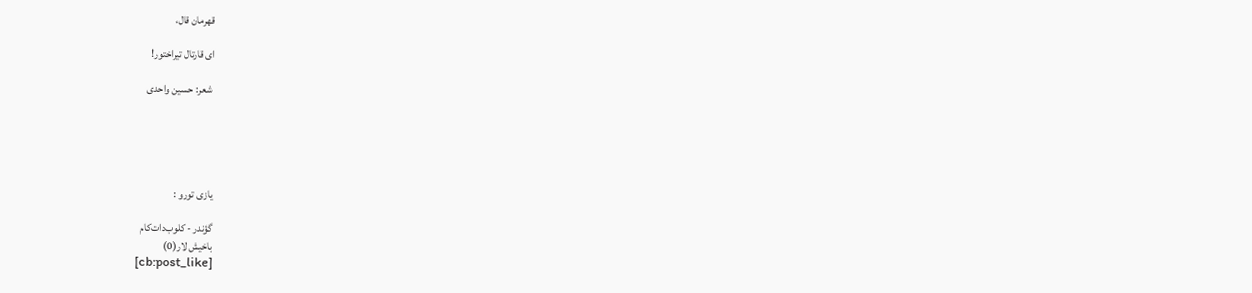قهرمان قال،

ای قارتال تیراختور!

 شعر: حسین واحدی





یازی تورو :

گؤندر - کلوب‌دات‌کام
باخیش لار(0)
[cb:post_like]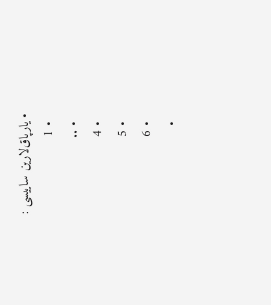• یارپاق‌لارین ساییسی :
  • 1
  • ..
  • 4
  • 5
  • 6
  •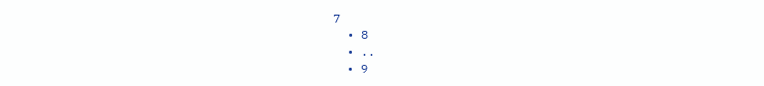7
  • 8
  • ..
  • 9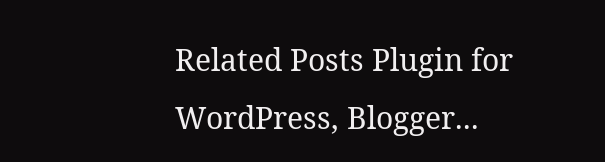Related Posts Plugin for WordPress, Blogger...